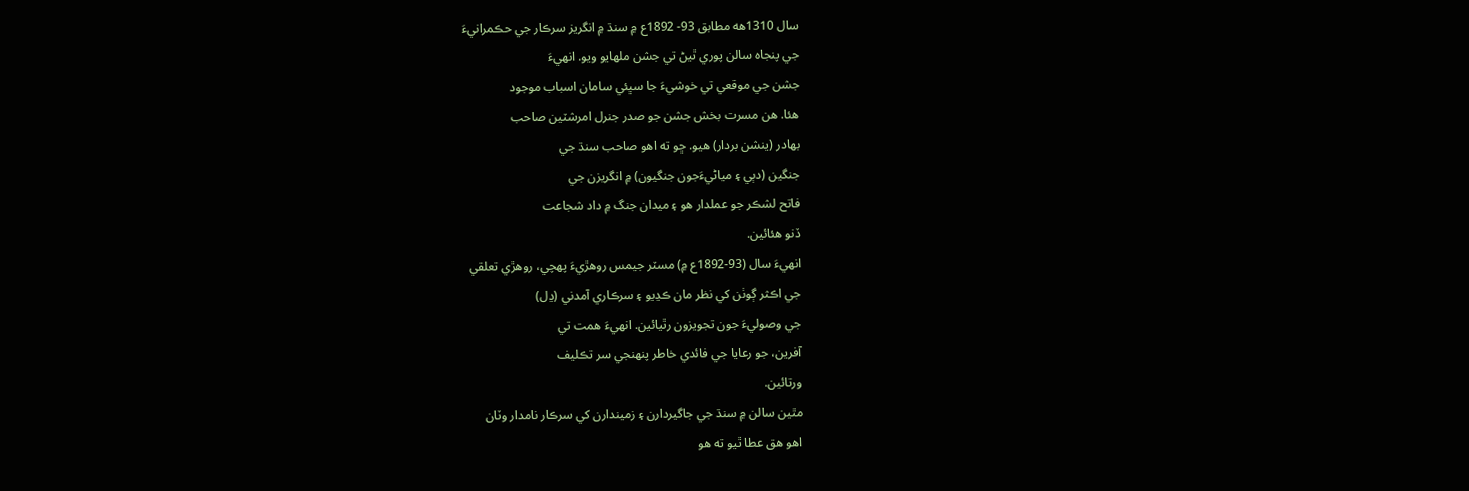سال 1310هه مطابق 93- 1892ع ۾ سنڌ ۾ انگريز سرڪار جي حڪمرانيءَ
جي پنجاه سالن پوري ٿيڻ تي جشن ملهايو ويو. انهيءَ
جشن جي موقعي تي خوشيءَ جا سڀئي سامان اسباب موجود
هئا. هن مسرت بخش جشن جو صدر جنرل امرشٽين صاحب
بهادر (ينشن بردار) هيو. ڇو ته اهو صاحب سنڌ جي
جنگين (دٻي ۽ مياڻيءَجون جنگيون) ۾ انگريزن جي
فاتح لشڪر جو عملدار هو ۽ ميدان جنگ ۾ داد شجاعت
ڏنو هئائين.
انهيءَ سال (93-1892ع ۾) مسٽر جيمس روهڙيءَ پهچي، روهڙي تعلقي
جي اڪثر ڳوٺن کي نظر مان ڪڍيو ۽ سرڪاري آمدني (ڍل)
جي وصوليءَ جون تجويزون رٿيائين. انهيءَ همت تي
آفرين، جو رعايا جي فائدي خاطر پنهنجي سر تڪليف
ورتائين.
مٿين سالن ۾ سنڌ جي جاگيردارن ۽ زميندارن کي سرڪار نامدار وٽان
اهو هق عطا ٿيو ته هو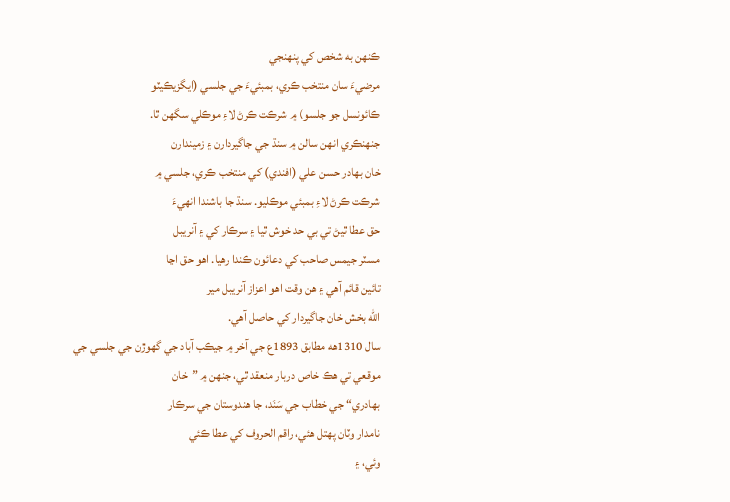ڪنهن به شخص کي پنهنجي
مرضيءَ سان منتخب ڪري، بمبئيءَ جي جلسي (ايگزيڪيٽو
ڪائونسل جو جلسو) ۾ شرڪت ڪرڻ لاءِ موڪلي سگهن ٿا.
جنهنڪري انهن سالن ۾ سنڌ جي جاگيردارن ۽ زميندارن
خان بهادر حسن علي (افندي) کي منتخب ڪري، جلسي ۾
شرڪت ڪرڻ لاءِ بمبئي موڪليو. سنڌ جا باشندا انهيءَ
حق عطا ٿيڻ تي بي حد خوش ٿيا ۽ سرڪار کي ۽ آنريبل
مسٽر جيمس صاحب کي دعائون ڪندا رهيا. اهو حق اڃا
تائين قائم آهي ۽ هن وقت اهو اعزاز آنريبل مير
الله بخش خان جاگيردار کي حاصل آهي.
سال 1310هه مطابق 1893ع جي آخر ۾ جيڪب آباد جي گهوڙن جي جلسي جي
موقعي تي هڪ خاص دربار منعقد ٿي، جنهن ۾ ”خان
بهادري“ جي خطاب جي سَنَد، جا هندوستان جي سرڪار
نامدار وٽان پهتل هئي، راقم الحروف کي عطا ڪئي
وئي، ۽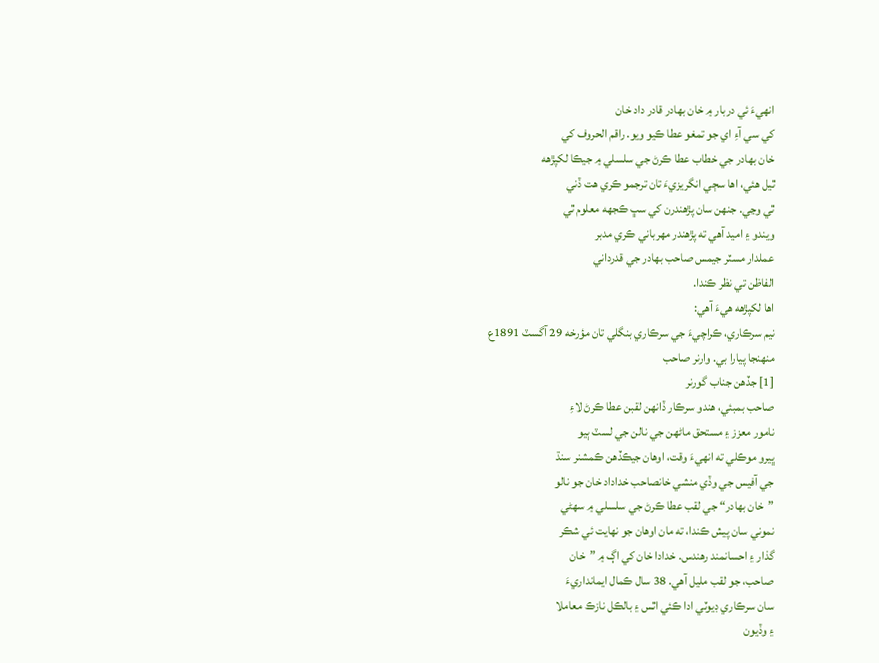انهيءَ ئي دربار ۾ خان بهادر قادر داد خان
کي سي آءِ اي جو تمغو عطا ڪيو ويو. راقم الحروف کي
خان بهادر جي خطاب عطا ڪرڻ جي سلسلي ۾ جيڪا لکپڙهه
ٿيل هئي، اها سڄي انگريزيءَ تان ترجمو ڪري هت ڏني
ٿي وڃي. جنهن سان پڙهندرن کي سڀ ڪجهه معلوم ٿي
ويندو ۽ اميد آهي ته پڙهندر مهرباني ڪري مدبر
عملدار مسٽر جيمس صاحب بهادر جي قدرداني
الفاظن تي نظر ڪندا.
اها لکپڙهه هيءَ آهي:
نيم سرڪاري، ڪراچيءَ جي سرڪاري بنگلي تان مؤرخه 29 آگسٽ 1891ع
منهنجا پيارا بي. وارنر صاحب
[1] جڏهن جناب گورنر
صاحب بمبئي، هندو سرڪار ڏانهن لقبن عطا ڪرڻ لاءِ
نامور معزز ۽ مستحق ماڻهن جي نالن جي لسٽ ٻيو
ڀيرو موڪلي ته انهيءَ وقت، اوهان جيڪڏهن ڪمشنر سنڌ
جي آفيس جي وڏي منشي خانصاحب خداداد خان جو نالو
”خان بهادر“ جي لقب عطا ڪرڻ جي سلسلي ۾ سهڻي
نموني سان پيش ڪندا، ته مان اوهان جو نهايت ئي شڪر
گذار ۽ احسانمند رهندس. خدادا خان کي اڳ ۾ ”خان
صاحب، جو لقب مليل آهي. 38 سال ڪمال ايمانداريءَ
سان سرڪاري ڊيوٽي ادا ڪئي اٿس ۽ بالڪل نازڪ معاملا
۽ وڏيون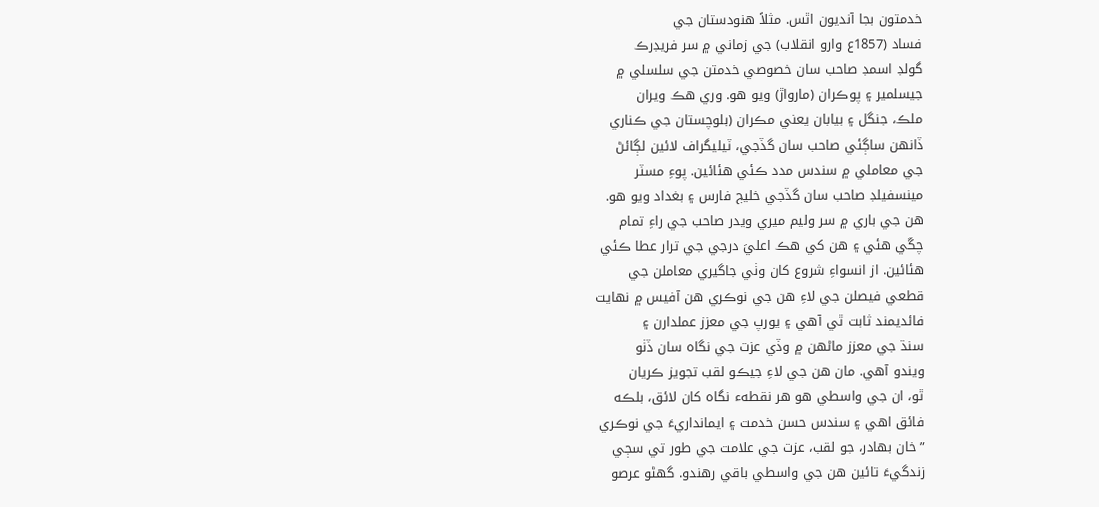خدمتون بجا آنديون اٿس. مثلاً هنودستان جي
فساد (1857ع وارو انقلاب) جي زماني ۾ سر فريڊرڪ
گولڊ اسمڊ صاحب سان خصوصي خدمتن جي سلسلي ۾
جيسلمير ۽ پوڪران (مارواڙ) ويو هو. وري هڪ ويران
ملڪ، جنگل ۽ بيابان يعني مڪران (بلوچستان جي ڪناري
ڏانهن ساڳئي صاحب سان گڏجي، ٽيليگراف لائين لڳائڻ
جي معاملي ۾ سندس مدد ڪئي هئائين. پوءِ مسٽر
مينسفيلڊ صاحب سان گڏجي خليڄ فارس ۽ بغداد ويو هو.
هن جي باري ۾ سر وليم ميري ويدر صاحب جي راءِ تمام
چڱي هئي ۽ هن کي هڪ اعليَ درجي جي ترار عطا ڪئي
هئائين. از انسواءِ شروع کان وٺي جاگيري معاملن جي
قطعي فيصلن جي لاءِ هن جي نوڪري هن آفيس ۾ نهايت
فائديمند ثابت ٿي آهي ۽ يورپ جي معزز عملدارن ۽
سنڌ جي معزز ماڻهن ۾ وڏي عزت جي نگاه سان ڏٺو
ويندو آهي. مان هن جي لاءِ جيڪو لقب تجويز ڪريان
ٿو، ان جي واسطي هو هر نقطهء نگاه کان لائق، بلڪه
فائق اهي ۽ سندس حسن خدمت ۽ ايمانداريءَ جي نوڪري
”خان بهادر، جو لقب، عزت جي علامت جي طور تي سڄي
زندگيءَ تائين هن جي واسطي باقي رهندو. گهڻو عرصو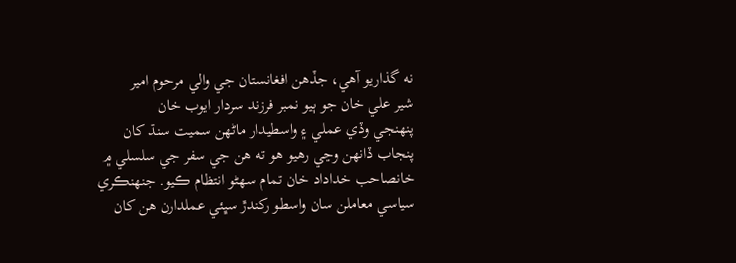نه گذاريو آهي، جڏهن افغانستان جي والي مرحوم امير
شير علي خان جو ٻيو نمبر فرزند سردار ايوب خان
پنهنجي وڏي عملي ۽ واسطيدار ماڻهن سميت سنڌ کان
پنجاب ڏانهن وڃي رهيو هو ته هن جي سفر جي سلسلي ۾
خانصاحب خداداد خان تمام سهڻو انتظام ڪيو. جنهنڪري
سياسي معاملن سان واسطو رکندڙ سڀئي عملدارن هن کان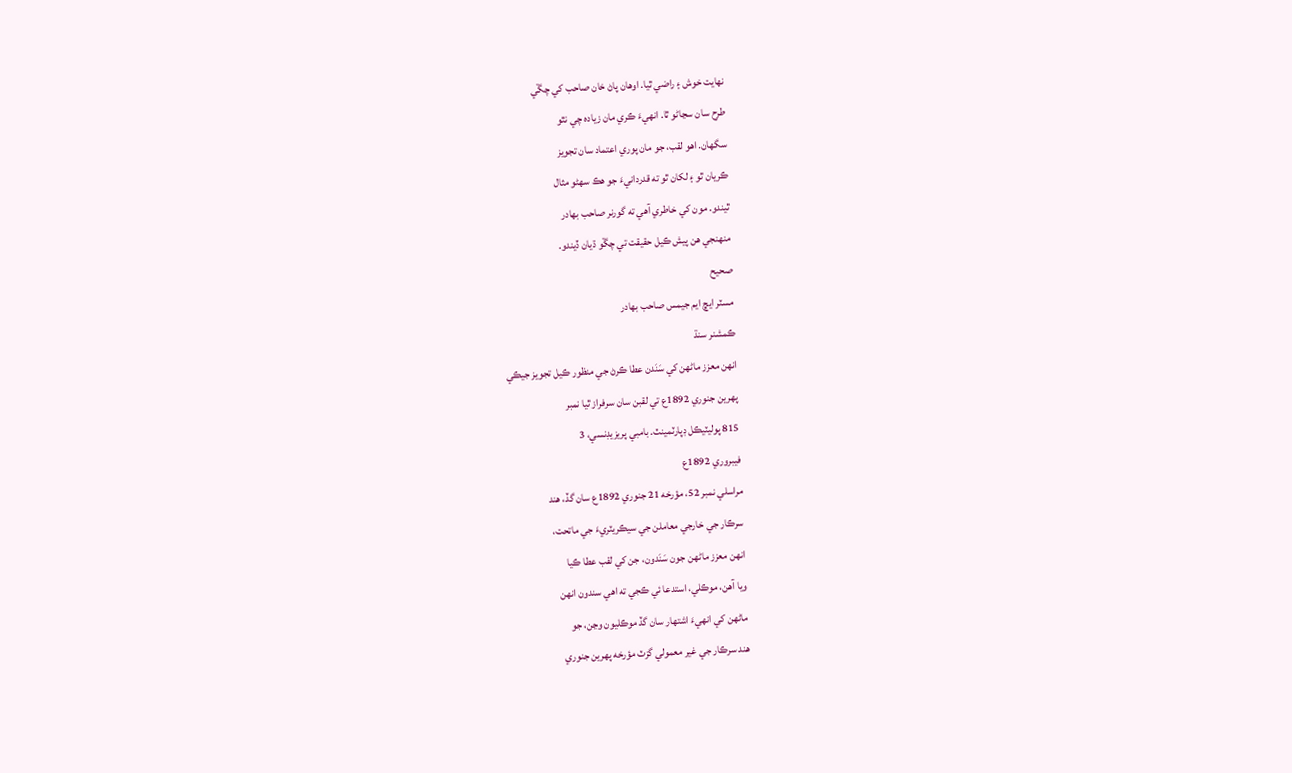نهايت خوش ۽ راضي ٿيا. اوهان پاڻ خان صاحب کي چڱي
طرح سان سڃاڻو ٿا. انهيءَ ڪري مان زياده چي نٿو
سگهان. اهو لقب، جو مان پوري اعتماد سان تجويز
ڪريان ٿو ۽ لکان ٿو ته قدردانيءَ جو هڪ سهڻو مثال
ٿيندو. مون کي خاطري آهي ته گورنر صاحب بهادر
منهنجي هن پيش ڪيل حقيقت تي چڱو ڌيان ڏيندو.
صحيح
مسٽر ايڇ ايم جيمس صاحب بهادر
ڪمشنر سنڌ
انهن معزز ماڻهن کي سَنَدن عطا ڪرڻ جي منظور ڪيل تجويز جيڪي
پهرين جنوري 1892ع تي لقبن سان سرفراز ٿيا نمبر
815 پوليٽيڪل ڊپارٽمينٽ. بامبي پريزيڊنسي، 3
فيبروري 1892ع
مراسلي نمبر 52، مؤرخه 21 جنوري 1892ع سان گڏ، هند
سرڪار جي خارجي معاملن جي سيڪريٽريءَ جي ماتحت،
انهن معزز ماڻهن جون سَنَدون، جن کي لقب عطا ڪيا
ويا آهن، موڪلي، استدعا ئي ڪجي ته اهي سندون انهن
ماڻهن کي انهيءَ اشتهار سان گڏ موڪليون وڃن، جو
هند سرڪار جي غير معمولي گزٽ مؤرخه پهرين جنوري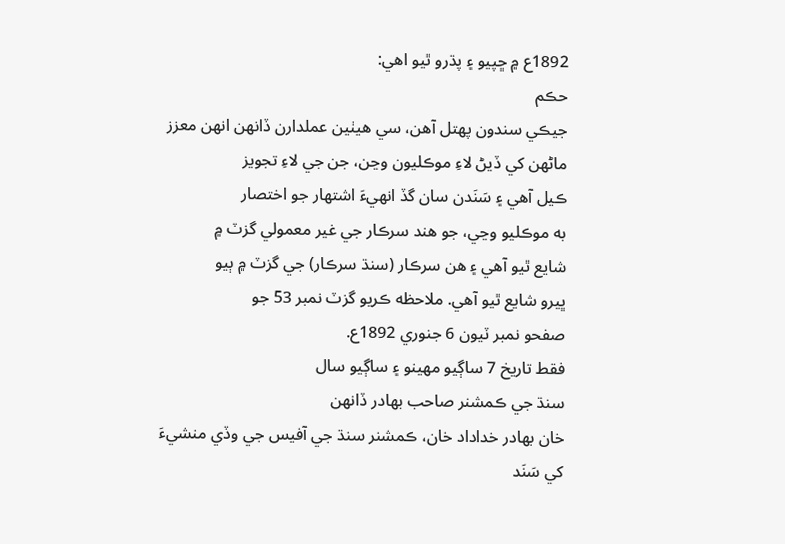1892ع ۾ ڇپيو ۽ پڌرو ٿيو اهي:
حڪم
جيڪي سندون پهتل آهن، سي هيٺين عملدارن ڏانهن انهن معزز
ماڻهن کي ڏيڻ لاءِ موڪليون وڃن، جن جي لاءِ تجويز
ڪيل آهي ۽ سَنَدن سان گڏ انهيءَ اشتهار جو اختصار
به موڪليو وڃي، جو هند سرڪار جي غير معمولي گزٽ ۾
شايع ٿيو آهي ۽ هن سرڪار (سنڌ سرڪار) جي گزٽ ۾ ٻيو
ڀيرو شايع ٿيو آهي. ملاحظه ڪريو گزٽ نمبر 53 جو
صفحو نمبر ٽيون 6 جنوري 1892ع.
فقط تاريخ 7 ساڳيو مهينو ۽ ساڳيو سال
سنڌ جي ڪمشنر صاحب بهادر ڏانهن
خان بهادر خداداد خان، ڪمشنر سنڌ جي آفيس جي وڏي منشيءَ
کي سَنَد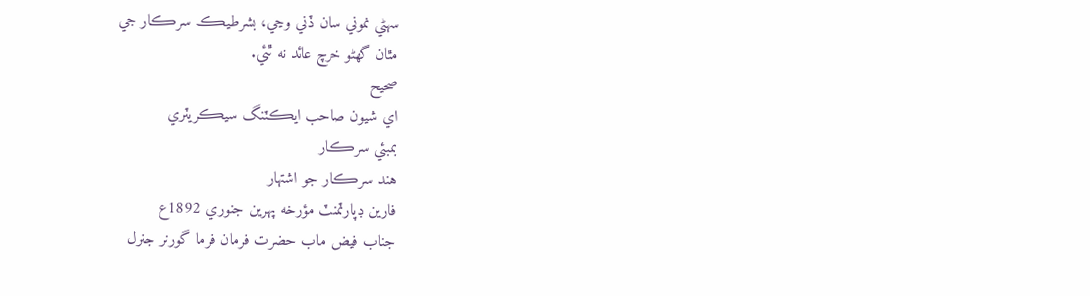سهڻي نموني سان ڏني وڃي، بشرطيڪ سرڪار جي
مٿان گهڻو خرچ عائد نه ٿئي.
صحيح
اي شيون صاحب ايڪٽنگ سيڪريٽري
بمبئي سرڪار
هند سرڪار جو اشتهار
فارين ڊپارٽمنٽ مؤرخه پهرين جنوري 1892ع
جناب فيض ماب حضرت فرمان فرما گورنر جنرل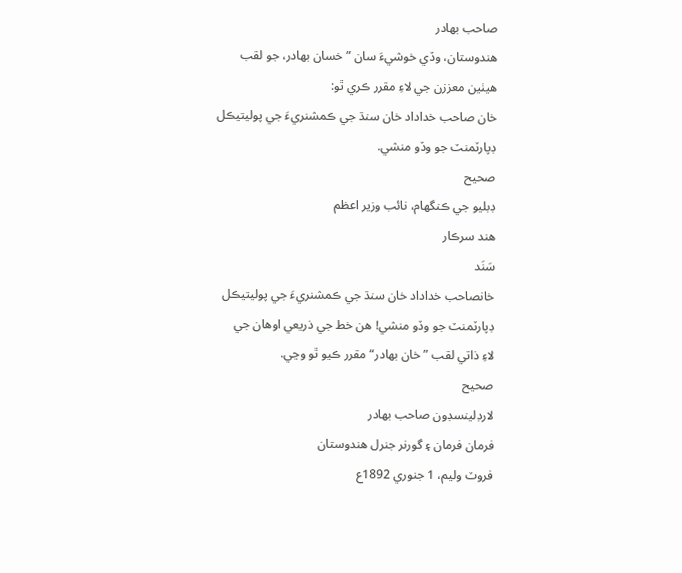صاحب بهادر
هندوستان، وڏي خوشيءَ سان ”خسان بهادر، جو لقب
هيٺين معززن جي لاءِ مقرر ڪري ٿو:
خان صاحب خداداد خان سنڌ جي ڪمشنريءَ جي پوليتيڪل
ڊپارٽمنٽ جو وڏو منشي.
صحيح
ڊبليو جي ڪنگهام، نائب وزير اعظم
هند سرڪار
سَنَد
خانصاحب خداداد خان سنڌ جي ڪمشنريءَ جي پوليتيڪل
ڊپارٽمنٽ جو وڏو منشي! هن خط جي ذريعي اوهان جي
لاءِ ذاتي لقب ”خان بهادر“ مقرر ڪيو ٿو وڃي.
صحيح
لارڊلينسڊون صاحب بهادر
فرمان فرمان ۽ گورنر جنرل هندوستان
فروٽ وليم، 1 جنوري 1892ع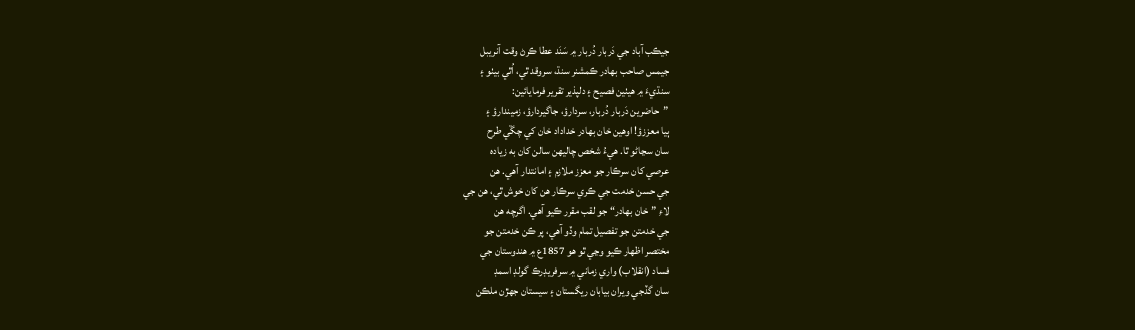جيڪب آباد جي دَربار دُربار ۾ سَنَد عطا ڪرڻ وقت آنريبل
جيمس صاحب بهادر ڪمشنر سنڌ، سروقد ٿي، اُٿي بيٺو ۽
سنڌيءَ ۾ هيٺين فصيح ۽ دلپذير تقرير فرمايائين:
”حاضرين دَربار دُربار، سردارؤ، جاگيردارؤ، زميندارؤ ۽
ٻيا معززؤ! اوهين خان بهادر خداداد خان کي چڱي طرح
سان سڃاڻو ٿا. هيءُ شخص چاليهن سالن کان به زياده
عرصي کان سرڪار جو معزز ملازم ۽ امانتدار آهي. هن
جي حسن خدمت جي ڪري سرڪار هن کان خوش ٿي، هن جي
لاءِ ”خان بهادر“ جو لقب مقرر ڪيو آهي. اگرچه هن
جي خدمتن جو تفصيل تمام وڏو آهي، پر ڪن خدمتن جو
مختصر اظهار ڪيو وڃي ٿو هو 1857ع ۾ هندوستان جي
فساد (انقلاب) واري زماني ۾ سرفريڊرڪ گولڊ اسمڊ
سان گڏجي ويران بيابان ريگستان ۽ سيستان جهڙن ملڪن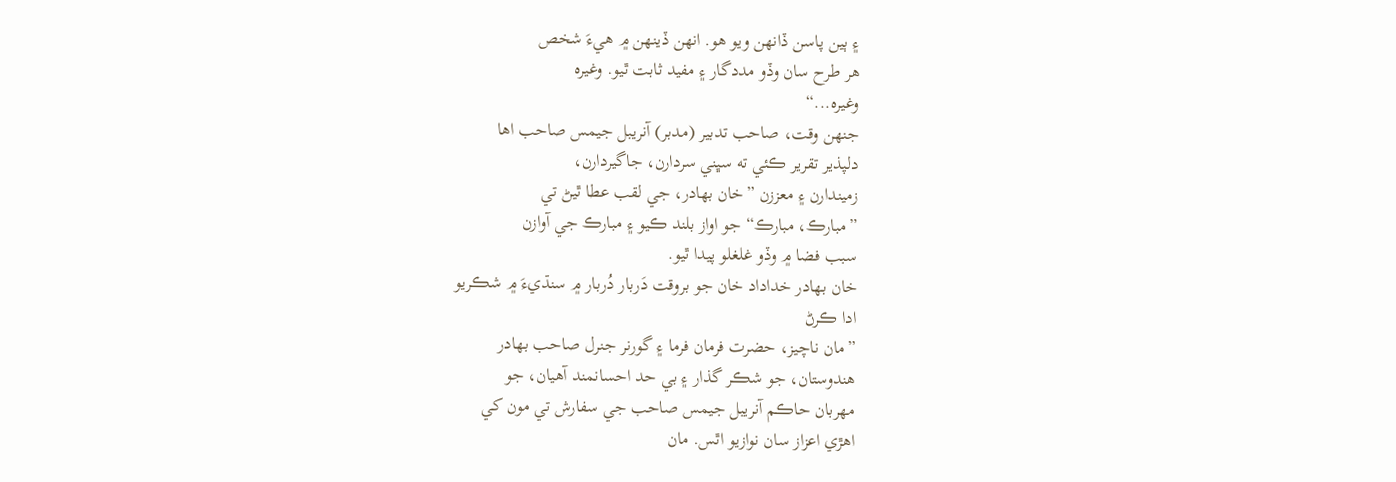۽ ٻين پاسن ڏانهن ويو هو. انهن ڏينهن ۾ هيءَ شخص
هر طرح سان وڏو مددگار ۽ مفيد ثابت ٿيو. وغيره
وغيره...“
جنهن وقت، صاحب تدبير (مدبر) آنريبل جيمس صاحب اها
دلپذير تقرير ڪئي ته سڀني سردارن، جاگيردارن،
زميندارن ۽ معززن ”خان بهادر، جي لقب عطا ٿيڻ تي
”مبارڪ، مبارڪ“ جو اواز بلند ڪيو ۽ مبارڪ جي آوازن
سبب فضا ۾ وڏو غلغلو پيدا ٿيو.
خان بهادر خداداد خان جو بروقت دَربار دُربار ۾ سنڌيءَ ۾ شڪريو
ادا ڪرڻ
”مان ناچيز، حضرت فرمان فرما ۽ گورنر جنرل صاحب بهادر
هندوستان، جو شڪر گذار ۽ بي حد احسانمند آهيان، جو
مهربان حاڪم آنريبل جيمس صاحب جي سفارش تي مون کي
اهڙي اعزاز سان نوازيو اٿس. مان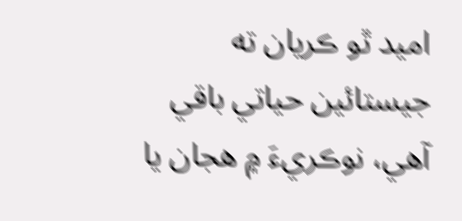اميد ٿو ڪريان ته
جيستائين حياتي باقي آهي، نوڪريءَ ۾ هجان يا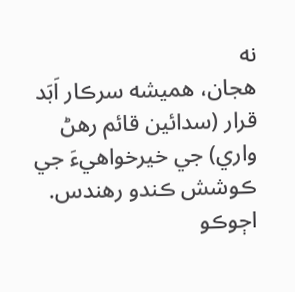نه
هجان، هميشه سرڪار اَبَد قرار (سدائين قائم رهڻ
واري) جي خيرخواهيءَ جي ڪوشش ڪندو رهندس. اڄوڪو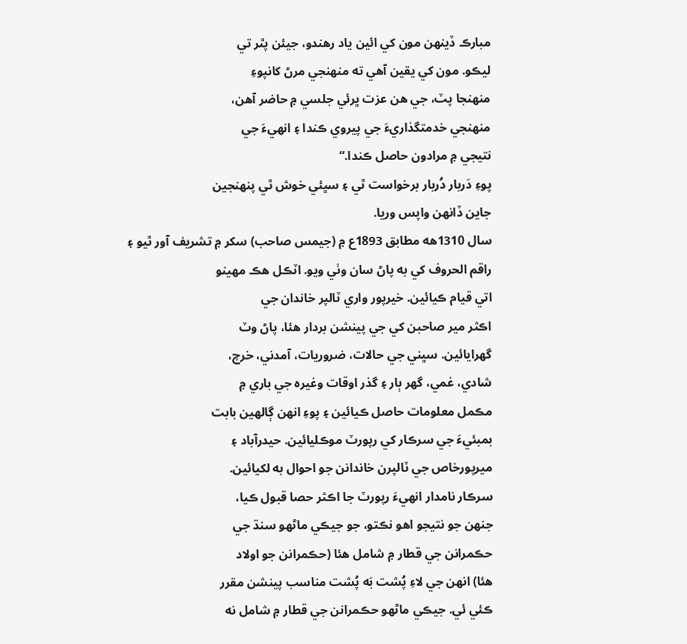مبارڪ ڏينهن مون کي ائين ياد رهندو، جيئن پٿر تي
ليڪو. مون کي يقين آهي ته منهنجي مرڻ کانپوءِ
منهنجا پٽ، جي هن عزت ڀرئي جلسي ۾ حاضر آهن،
منهنجي خدمتگذاريءَ جي پيروي ڪندا ۽ انهيءَ جي
نتيجي ۾ مرادون حاصل ڪندا.“
پوءِ دَربار دُربار برخواست ٿي ۽ سڀئي خوش ٿي پنهنجين
جاين ڏانهن واپس وريا.
سال 1310هه مطابق 1893ع ۾ (جيمس صاحب) سکر ۾ تشريف آور ٿيو ۽
راقم الحروف کي به پاڻ سان وٺي ويو. اٽڪل هڪ مهينو
اتي قيام ڪيائين. خيرپور واري ٽالپر خاندان جي
اڪثر مير صاحبن کي جي پينشن بردار هئا، پاڻ وٽ
گهرايائين. سڀني جي حالات، ضروريات، آمدني، خرچ،
شادي، غمي، گهر ٻار ۽ گذر اوقات وغيره جي باري ۾
مڪمل معلومات حاصل ڪيائين ۽ پوءِ انهن ڳالهين بابت
بمبئيءَ جي سرڪار کي رپورٽ موڪليائين. حيدرآباد ۽
ميرپورخاص جي ٽالپرن خاندانن جو احوال به لکيائين.
سرڪار نامدار انهيءَ رپورٽ جا اڪثر حصا قبول ڪيا،
جنهن جو نتيجو اهو نڪتو، جو جيڪي ماڻهو سنڌ جي
حڪمرانن جي قطار ۾ شامل هئا (حڪمرانن جو اولاد
هئا) انهن جي لاءِ پُشت بَه پُشت مناسب پينشن مقرر
ڪئي ئي. جيڪي ماڻهو حڪمرانن جي قطار ۾ شامل نه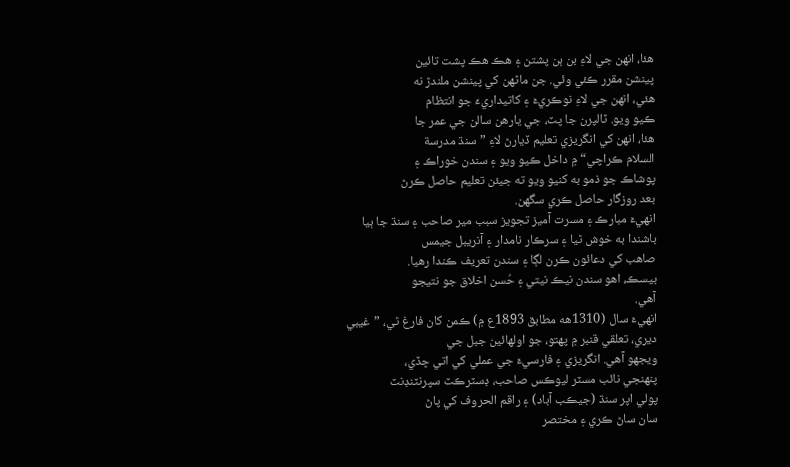هئا، انهن جي لاءِ بن ٻن پشتن ۽ هڪ هڪ پشت تائين
پينشن مقرر ڪئي وئي. جن ماڻهن کي پينشن ملندڙ نه
هئي، انهن جي لاءِ نوڪريءَ ۽ کاتيداريءَ جو انتظام
ڪيو ويو. ٽالپرن جا پٽ، جي يارهن سالن جي عمر جا
هئا، انهن کي انگريزي تعليم ڏيارڻ لاءِ ”سنڌ مدرسة
السلام ڪراچي“ ۾ داخل ڪيو ويو ۽ سندن خوراڪ ۽
پوشاڪ جو ذمو به کنيو ويو ته جيئن تعليم حاصل ڪرڻ
بعد روزگار حاصل ڪري سگهن.
انهيءَ مبارڪ ۽ مسرت آميز تجويز سبب مير صاحب ۽ سنڌ جا ٻيا
باشندا به خوش ٿيا ۽ سرڪار نامدار ۽ آنريبل جيمس
صاهب کي دعائون ڪرن لڳا ۽ سندن تعريف ڪندا رهيا.
بيسڪ، اهو سندن نيڪ نيتي ۽ حُسن اخلاق جو نتيجو
آهي.
انهيءَ سال (1310هه مطابق 1893ع ۾) ڪمن کان فارغ ٿي، ”غيبي
ديري، تعلقي قنبر ۾ پهتو، جو اولهائين جبل جي
ويجهو آهي. انگريزي ۽ فارسيءَ جي عملي کي اتي ڇڏي،
پنهنجي نائب مسٽر ليوڪس صاحب، ڊسٽرڪٽ سپرنٽنڊنٽ
پولي اپر سنڌ (جيڪب آباد) ۽ راقم الحروف کي پاڻ
سان ساڻ ڪري ۽ مختصر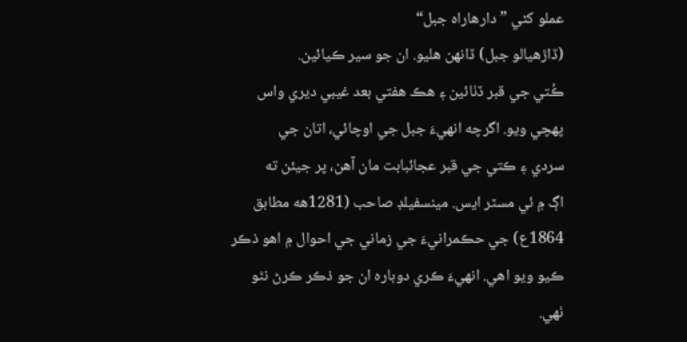عملو کڻي ”دارهاراه جبل“
(ڏاڙهيالو جبل) ڏانهن هليو. ان جو سير ڪيائين.
ڪُتي جي قبر ڏٺائين ۽ هڪ هفتي بعد غيبي ديري واس
پهچي ويو. اگرچه انهيءَ جبل جي اوچائي، اتان جي
سردي ۽ ڪتي جي قبر عجائبابت مان آهن، پر جيئن ته
اڳ ۾ ئي مسٽر ايس. مينسفيلڊ صاحب (1281هه مطابق
1864ع) جي حڪمرانيءَ جي زماني جي احوال ۾ اهو ذڪر
ڪيو ويو اهي. انهيءَ ڪري دوباره ان جو ذڪر ڪرڻ نٿو
ٺهي.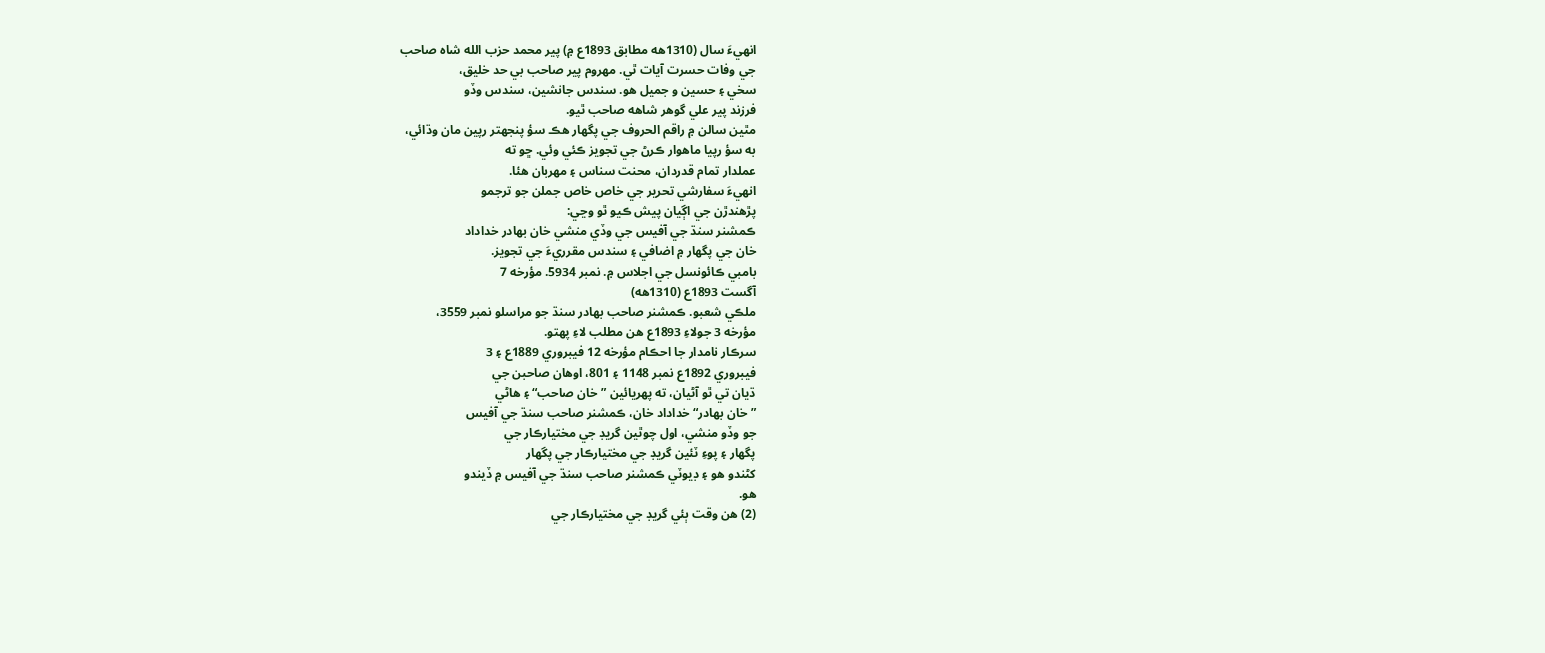انهيءَ سال (1310هه مطابق 1893ع ۾) پير محمد حزب الله شاه صاحب
جي وفات حسرت آيات ٿي. مهروم پير صاحب بي حد خليق،
سخي ۽ حسين و جميل هو. سندس جانشين، سندس وڏو
فرزند پير علي گوهر شاهه صاحب ٿيو.
مٿين سالن ۾ راقم الحروف جي پگهار هڪ سؤ پنجهتر رپين مان وڌائي،
به سؤ رپيا ماهوار ڪرڻ جي تجويز ڪئي وئي. ڇو ته
عملدار تمام قدردان، محنت سناس ۽ مهربان هئا.
انهيءَ سفارشي تحرير جي خاص خاص جملن جو ترجمو
پڙهندڙن جي اڳيان پيش ڪيو ٿو وڃي:
ڪمشنر سنڌ جي آفيس جي وڏي منشي خان بهادر خداداد
خان جي پگهار ۾ اضافي ۽ سندس مقرريءَ جي تجويز.
بامبي ڪائونسل جي اجلاس ۾. نمبر 5934. مؤرخه 7
آگست 1893ع (1310هه)
ملڪي شعبو. ڪمشنر صاحب بهادر سنڌ جو مراسلو نمبر 3559،
مؤرخه 3 جولاءِ 1893ع هن مطلب لاءِ پهتو.
سرڪار نامدار جا احڪام مؤرخه 12 فيبروري 1889ع ۽ 3
فيبروري 1892ع نمبر 1148 ۽ 801، اوهان صاحبن جي
ڌيان تي ٿو آڻيان، ته پهريائين ”خان صاحب“ ۽ هاڻي
”خان بهادر“ خداداد خان، ڪمشنر صاحب سنڌ جي آفيس
جو وڏو منشي، اول چوٿين گريڊ جي مختيارڪار جي
پگهار ۽ پوءِ ٽئين گريڊ جي مختيارڪار جي پگهار
کڻندو هو ۽ ڊيوٽي ڪمشنر صاحب سنڌ جي آفيس ۾ ڏيندو
هو.
(2) هن وقت ٻئي گريڊ جي مختيارڪار جي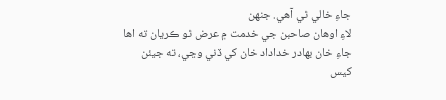جاءِ خالي ٿي آهي. جنهن
لاءِ اوهان صاحبن جي خدمت ۾ عرض ٿو ڪريان ته اها
جاءِ خان بهادر خداداد خان کي ڏني وڃي، ته جيئن
کيس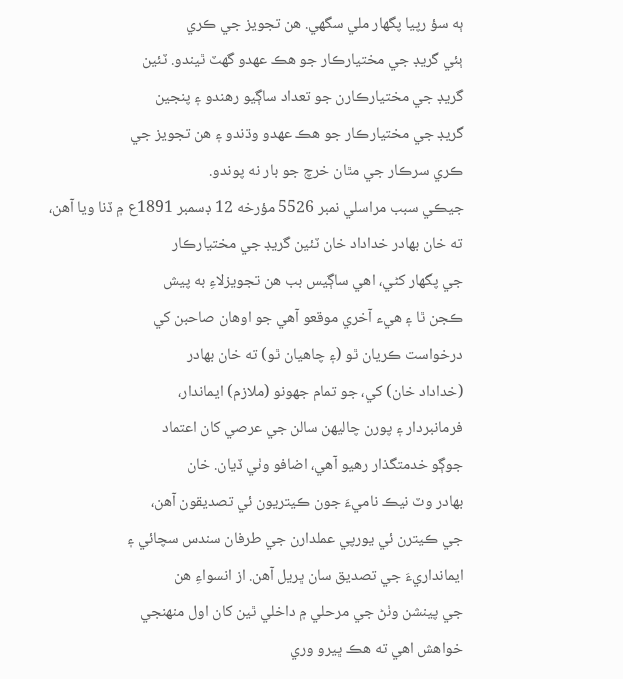ٻه سؤ رپيا پگهار ملي سگهي. هن تجويز جي ڪري
ٻئي گريڊ جي مختيارڪار جو هڪ عهدو گهٽ ٿيندو. ٽئين
گريڊ جي مختيارڪارن جو تعداد ساڳيو رهندو ۽ پنجين
گريڊ جي مختيارڪار جو هڪ عهدو وڌندو ۽ هن تجويز جي
ڪري سرڪار جي مٿان خرچ جو بار نه پوندو.
جيڪي سبب مراسلي نمبر 5526 مؤرخه 12 ڊسمبر 1891ع ۾ ڏنا ويا آهن،
ته خان بهادر خداداد خان ٽئين گريڊ جي مختيارڪار
جي پگهار کڻي، اهي ساڳيس بب هن تجويزلاءِ به پيش
ڪجن ٿا ۽ هيء آخري موقعو آهي جو اوهان صاحبن کي
درخواست ڪريان ٿو (۽ چاهيان ٿو) ته خان بهادر
(خداداد خان) کي، جو تمام جهونو (ملازم) ايماندار،
فرمانبردار ۽ پورن چاليهن سالن جي عرصي کان اعتماد
جوڳو خدمتگذار رهيو آهي، اضافو وٺي ڏيان. خان
بهادر وٽ نيڪ ناميءَ جون ڪيتريون ئي تصديقون آهن،
جي ڪيترن ئي يورپي عملدارن جي طرفان سندس سچائي ۽
ايمانداريءَ جي تصديق سان ڀريل آهن. از انسواءِ هن
جي پينشن وٺڻ جي مرحلي ۾ داخلي ٿين کان اول منهنجي
خواهش اهي ته هڪ ڀيرو وري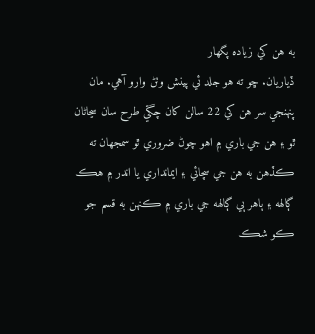به هن کي زياده پگهار
ڏياريان. ڇو ته هو جلد ئي پينش وٺڻ وارو آهي. مان
پنهنجي سر هن کي 22 سالن کان چڱي طرح سان سڃاڻان
ٿو ۽ هن جي باري ۾ اهو چوڻ ضروري ٿو سمجهان ته
ڪڏهن به هن جي سچائي ۽ ايمانداري يا اندر ۾ هڪ
ڳالهه ۽ ٻاهر ٻي ڳالهه جي باري ۾ ڪنهن به قسم جو
ڪو شڪ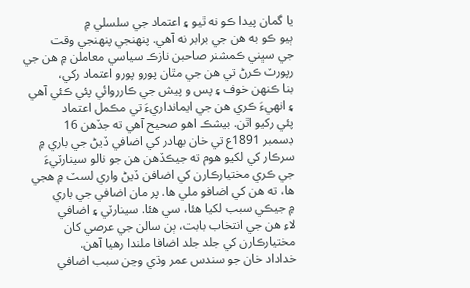يا گمان پيدا ڪو نه ٿيو ۽ اعتماد جي سلسلي ۾
ٻيو ڪو به هن جي برابر نه آهي. پنهنجي پنهنجي وقت
جي سڀني ڪمشنر صاحبن نازڪ سياسي معاملن ۾ هن جي
رپورٽ ڪرڻ تي هن جي مٿان پورو پورو اعتماد رکي،
بنا ڪنهن خوف ۽ پس و پيش جي ڪارروائي پئي ڪئي آهي
۽ انهيءَ ڪري هن جي ايمانداريءَ تي مڪمل اعتماد
پئي رکيو اٿن. بيشڪ اهو صحيح آهي ته جڏهن 16
ڊسمبر 1891ع تي خان بهادر کي اضافي ڏيڻ جي باري ۾
سرڪار کي لکيو هوم ته جيڪڏهن هن جو نالو سينارٽيءَ
جي ڪري مختيارڪارن کي اضافن ڏيڻ واري لسٽ ۾ هجي
ها، ته هن کي اضافو ملي ها. پر مان اضافي جي باري
۾ جيڪي سبب لکيا هئا، سي هئا. سينارٽي ۽ اضافي
لاءِ هن جي انتخاب بابت، ٻن سالن جي عرصي کان
مختيارڪارن کي جلد جلد اضافا ملندا رهيا آهن.
خداداد خان جو سندس عمر وڌي وڃن سبب اضافي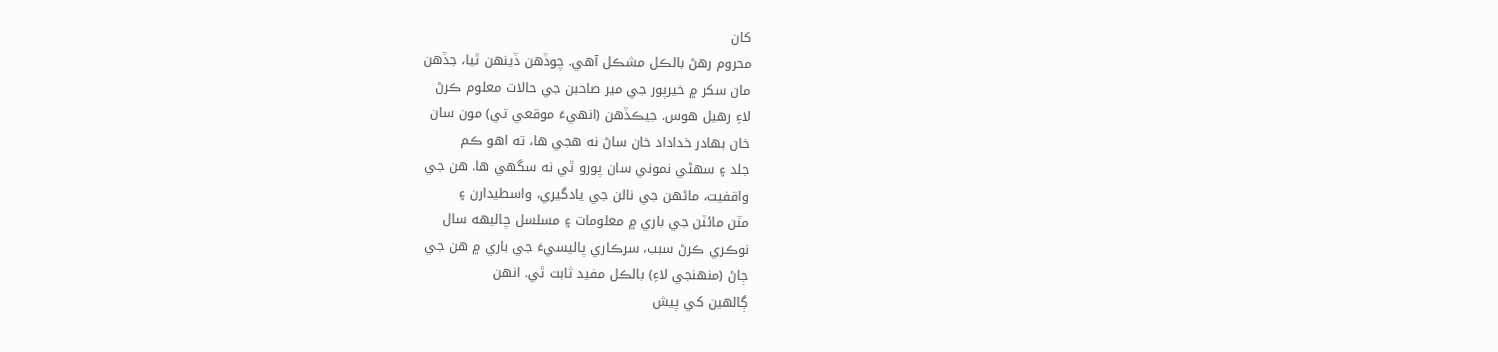کان
محروم رهڻ بالڪل مشڪل آهي. چوڏهن ڏينهن ٿيا، جڏهن
مان سکر ۾ خيرپور جي مير صاحبن جي حالات معلوم ڪرڻ
لاءِ رهيل هوس. جيڪڏهن (انهيءَ موقعي تي) مون سان
خان بهادر خداداد خان ساڻ نه هجي ها، ته اهو ڪم
جلد ۽ سهڻي نموني سان پورو ٿي نه سگهي ها. هن جي
واقفيت، ماڻهن جي نالن جي يادگيري، واسطيدارن ۽
مٽن مائٽن جي باري ۾ معلومات ۽ مسلسل چاليهه سال
نوڪري ڪرڻ سبب، سرڪاري پاليسيءَ جي باري ۾ هن جي
ڄاڻ (منهنجي لاءِ) بالڪل مفيد ثابت ٿي. انهن
ڳالهين کي پيش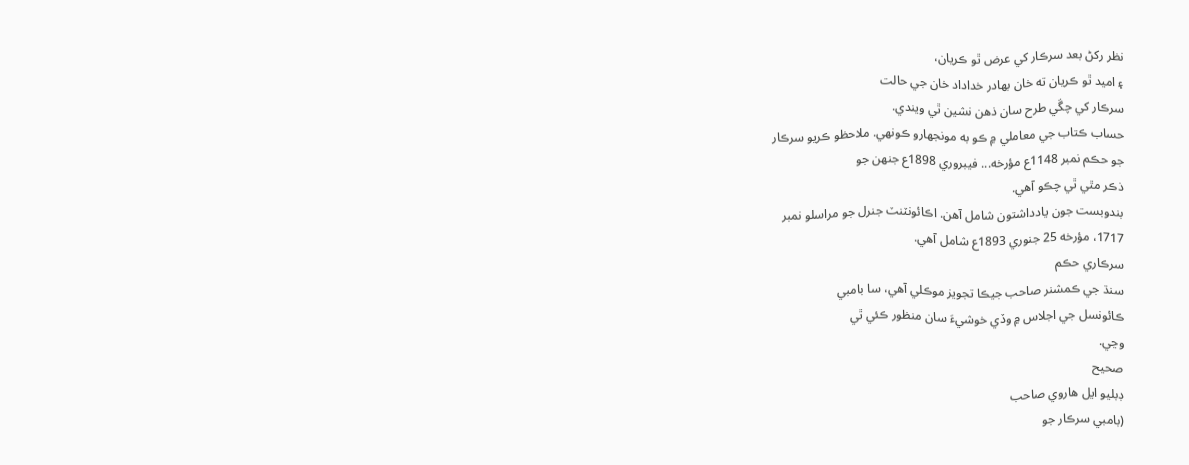نظر رکڻ بعد سرڪار کي عرض ٿو ڪريان،
۽ اميد ٿو ڪريان ته خان بهادر خداداد خان جي حالت
سرڪار کي چڱي طرح سان ذهن نشين ٿي ويندي.
حساب ڪتاب جي معاملي ۾ ڪو به مونجهارو ڪونهي. ملاحظو ڪريو سرڪار
جو حڪم نمبر 1148ع مؤرخه... فيبروري 1898ع جنهن جو
ذڪر مٿي ٿي چڪو آهي.
بندوبست جون يادداشتون شامل آهن. اڪائونٽنٽ جنرل جو مراسلو نمبر
1717، مؤرخه 25 جنوري 1893ع شامل آهي.
سرڪاري حڪم
سنڌ جي ڪمشنر صاحب جيڪا تجويز موڪلي آهي، سا بامبي
ڪائونسل جي اجلاس ۾ وڏي خوشيءَ سان منظور ڪئي ٿي
وڃي.
صحيح
ڊبليو ايل هاروي صاحب
(بامبي سرڪار جو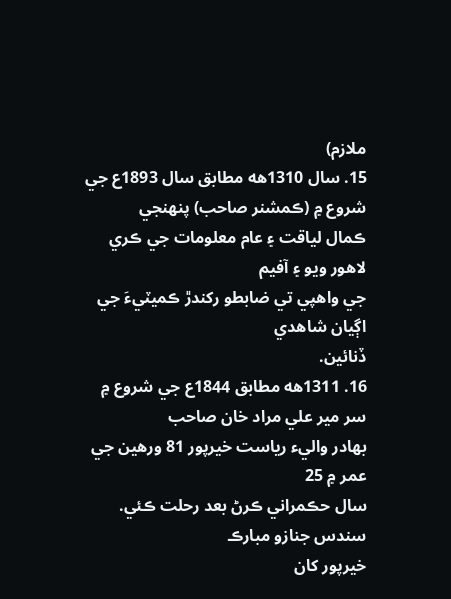ملازم)
15. سال 1310هه مطابق سال 1893ع جي شروع ۾ (ڪمشنر صاحب) پنهنجي
ڪمال لياقت ۽ عام معلومات جي ڪري لاهور ويو ۽ آفيم
جي واهپي تي ضابطو رکندڙ ڪميٽيءَ جي اڳيان شاهدي
ڏنائين.
16. 1311هه مطابق 1844ع جي شروع ۾ سر مير علي مراد خان صاحب
بهادر واليء رياست خيرپور 81 ورهين جي عمر ۾ 25
سال حڪمراني ڪرڻ بعد رحلت ڪئي. سندس جنازو مبارڪ
خيرپور کان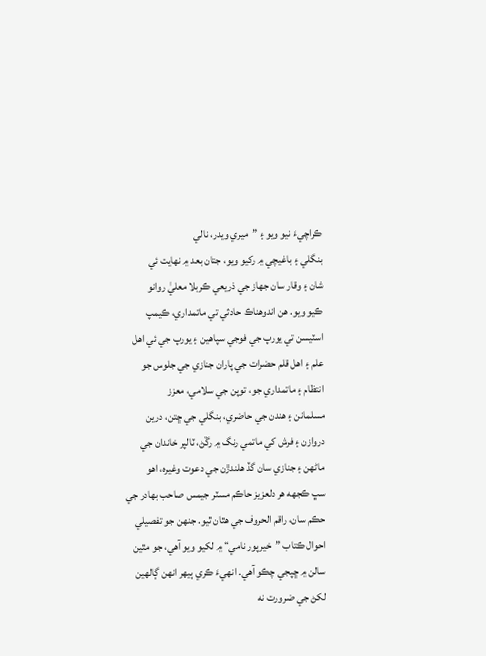ڪراچيءَ نيو ويو ۽ ”ميري ويدر، نالي
بنگلي ۽ باغيچي ۾ رکيو ويو، جتان بعد ۾ نهايت ئي
شان ۽ وقار سان جهاز جي ذريعي ڪربلا معليٰ روانو
ڪيو ويو. هن اندوهناڪ حادثي تي ماتمداري، ڪيمپ
اسٽيسن تي يورپ جي فوجي سپاهين ۽ يورپ جي ئي اهل
علم ۽ اهل قلم حضرات جي پاران جنازي جي جلوس جو
انتظام ۽ ماتمداري جو، توپن جي سلامي، معزز
مسلمانن ۽ هندن جي حاضري، بنگلي جي ڇتن، درين
دروازن ۽ فرش کي ماتمي رنگ ۾ رڱڻ، ٽالپر خاندان جي
ماڻهن ۽ جنازي سان گڏ هلندڙن جي دعوت وغيره، اهو
سڀ ڪجهه هر دلعزيز حاڪم مسٽر جيمس صاحب بهادر جي
حڪم سان، راقم الحروف جي هٿان ٿيو. جنهن جو تفصيلي
احوال ڪتاب ”خيرپور نامي“ ۾ لکيو ويو آهي، جو مٿين
سالن ۾ ڇپجي چڪو آهي. انهيءَ ڪري ٻيهر انهن ڳالهين
لکڻ جي ضرورت نه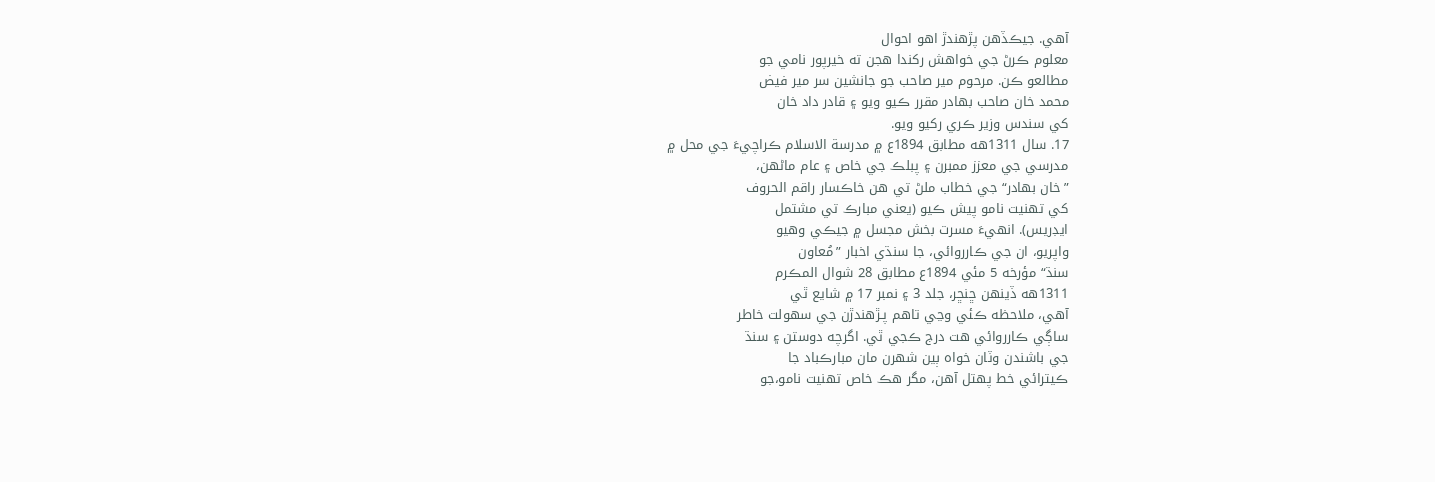آهي. جيڪڏهن پڙهندڙ اهو احوال
معلوم ڪرڻ جي خواهش رکندا هجن ته خيرپور نامي جو
مطالعو ڪن. مرحوم مير صاحب جو جانشين سر مير فيض
محمد خان صاحب بهادر مقرر ڪيو ويو ۽ قادر داد خان
کي سندس وزير ڪري رکيو ويو.
17. سال 1311هه مطابق 1894ع ۾ مدرسة الاسلام ڪراچيءَ جي محل ۾
مدرسي جي معزز ممبرن ۽ پبلڪ جي خاص ۽ عام ماڻهن،
”خان بهادر“ جي خطاب ملڻ تي هن خاڪسار راقم الحروف
کي تهنيت نامو پيش ڪيو (يعني مبارڪ تي مشتمل
ايڊريس). انهيءَ مسرت بخش مجسل ۾ جيڪي وهيو
واپريو، ان جي ڪارروائي، جا سنڌي اخبار ”مُعاون
سنڌ“ مؤرخه 5 مئي 1894ع مطابق 28 شوال المڪرم
1311هه ڏينهن ڇنڇر، جلد 3 ۽ نمبر 17 ۾ شايع ٿي
آهي، ملاحظه ڪئي وڃي تاهم پـڙهندڙن جي سهولت خاطر
ساڳي ڪارروائي هت درج ڪجي ٿي. اگرچه دوستن ۽ سنڌ
جي باشندن وٽان خواه ٻين شهرن مان مبارڪباد جا
ڪيترائي خط پهتل آهن، مگر هڪ خاص تهنيت نامو،جو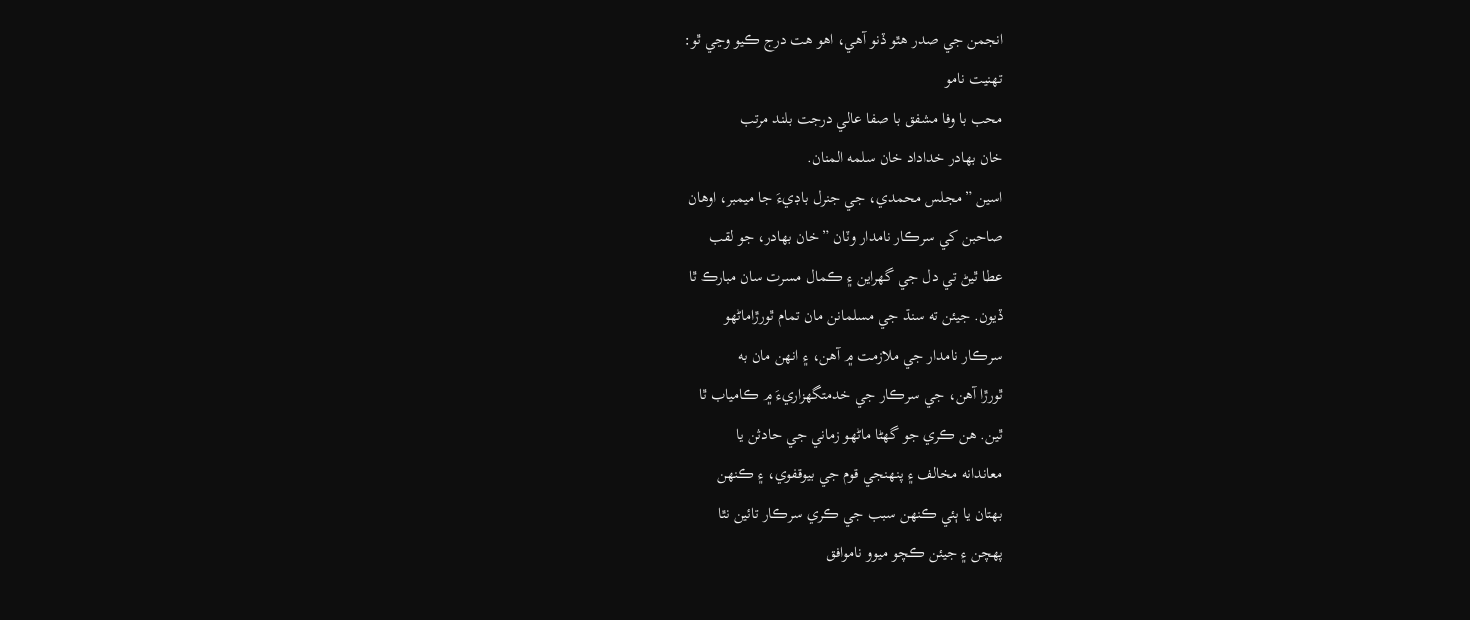انجمن جي صدر هٿو ڏنو آهي، اهو هت درج ڪيو وڃي ٿو:
تهنيت نامو
محب با وفا مشفق با صفا عالي درجت بلند مرتب
خان بهادر خداداد خان سلمه المنان.
اسين ”مجلس محمدي، جي جنرل باڊيءَ جا ميمبر، اوهان
صاحبن کي سرڪار نامدار وٽان ”خان بهادر، جو لقب
عطا ٿيڻ تي دل جي گهراين ۽ ڪمال مسرت سان مبارڪ ٿا
ڏيون. جيئن ته سنڌ جي مسلمانن مان تمام ٿورڙاماڻهو
سرڪار نامدار جي ملازمت ۾ آهن، ۽ انهن مان به
ٿورڙا آهن، جي سرڪار جي خدمتگھزاريءَ ۾ ڪامياب ٿا
ٿين. هن ڪري جو گهڻا ماڻهو زماني جي حادثن يا
معاندانه مخالف ۽ پنهنجي قوم جي بيوقفوي، ۽ ڪنهن
بهتان يا ٻئي ڪنهن سبب جي ڪري سرڪار تائين نٿا
پهچن ۽ جيئن ڪچو ميوو ناموافق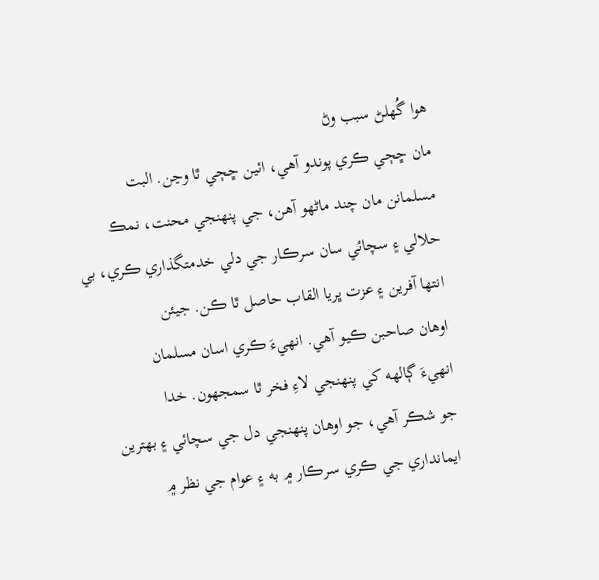هوا گُهلڻ سبب وڻ
مان ڇڄي ڪري پوندو آهي، ائين ڇڄي ٿا وڃن. البت
مسلمانن مان چند ماڻهو آهن، جي پنهنجي محنت، نمڪ
حلالي ۽ سچائي سان سرڪار جي دلي خدمتگذاري ڪري، بي
انتها آفرين ۽ عزت ڀريا القاب حاصل ٿا ڪن. جيئن
اوهان صاحبن ڪيو آهي. انهيءَ ڪري اسان مسلمان
انهيءَ ڳالهه کي پنهنجي لاءِ فخر ٿا سمجهون. خدا
جو شڪر آهي، جو اوهان پنهنجي دل جي سچائي ۽ بهترين
ايمانداري جي ڪري سرڪار ۾ به ۽ عوام جي نظر ۾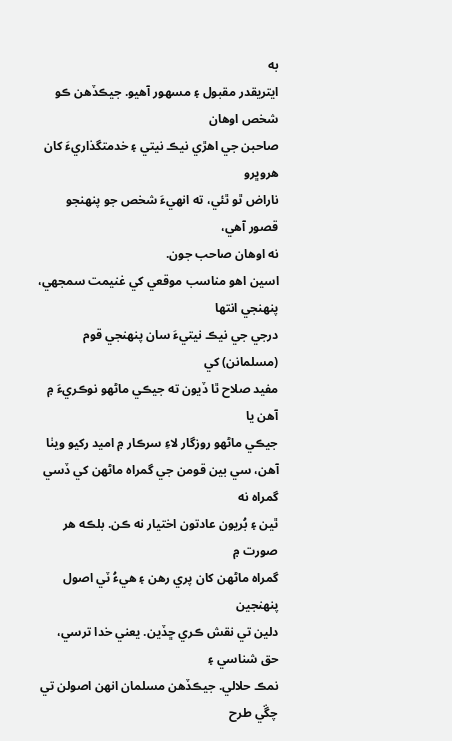به
ايتريقدر مقبول ۽ مسهور آهيو. جيڪڏهن ڪو شخص اوهان
صاحبن جي اهڙي نيڪ نيتي ۽ خدمتگذاريءَ کان هروڀرو
ناراض ٿو ٿئي، ته انهيءَ شخص جو پنهنجو قصور آهي،
نه اوهان صاحب جون.
اسين اهو مناسب موقعي کي غنيمت سمجهي، پنهنجي انتها
درجي جي نيڪ نيتيءَ سان پنهنجي قوم (مسلمانن) کي
مفيد صلاح ٿا ڏيون ته جيڪي ماڻهو نوڪريءَ ۾ آهن يا
جيڪي ماڻهو روزگار لاءِ سرڪار ۾ اميد رکيو ويٺا
آهن، سي بين قومن جي گمراه ماڻهن کي ڏسي گمراه نه
ٿين ۽ بُريون عادتون اختيار نه ڪن. بلڪه هر صورت ۾
گمراه ماڻهن کان پري رهن ۽ هيءُ ٽي اصول پنهنجين
دلين تي نقش ڪري ڇڏين. يعني خدا ترسي، حق شناسي ۽
نمڪ حلالي. جيڪڏهن مسلمان انهن اصولن تي چڱي طرح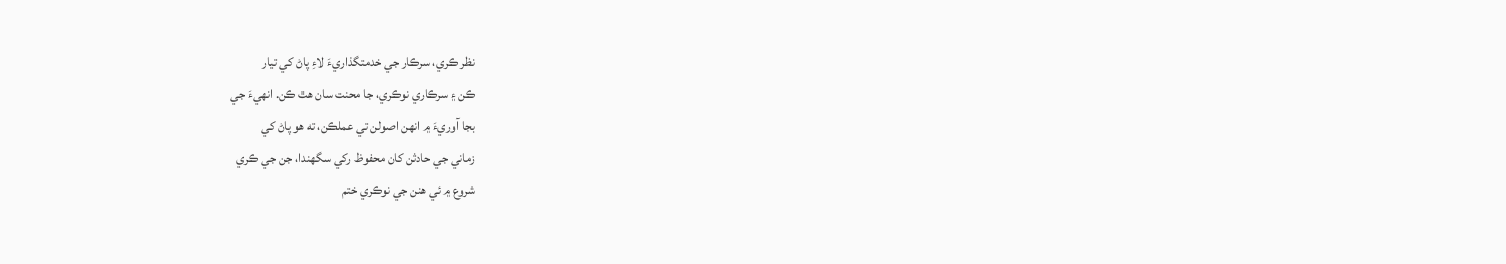نظر ڪري، سرڪار جي خدمتگذاريءَ لاءِ پاڻ کي تيار
ڪن ۽ سرڪاري نوڪري، جا محنت سان هٿ ڪن. انهيءَ جي
بجا آوريءَ ۾ انهن اصولن تي عملڪن، ته هو پاڻ کي
زماني جي حادثن کان محفوظ رکي سگهندا، جن جي ڪري
شروع ۾ ئي هنن جي نوڪري ختم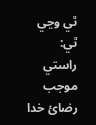ٿي وڃي ٿي:
راستي موجب رضائ خدا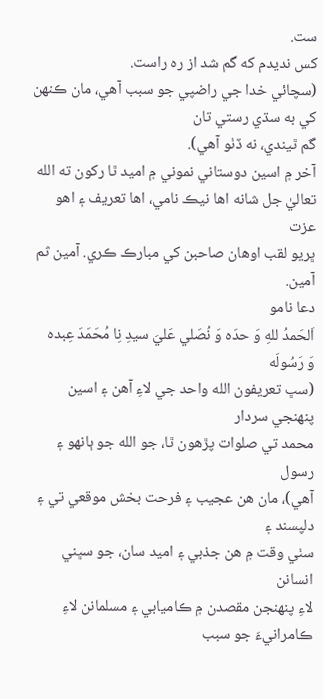ست.
کس نديدم که گم شد از ره راست.
(سچائي خدا جي راضپي جو سبب آهي، مان ڪنهن کي به سڌي رستي تان
گم ٿيندي، نه ڏٺو آهي).
آخر ۾ اسين دوستاني نموني ۾ اميد ٿا رکون ته الله
تعاليٰ جل شانه اها نيڪ نامي، اها تعريف ۽ اهو عزت
ڀريو لقب اوهان صاحبن کي مبارڪ ڪري. آمين ثم آمين.
دعا نامو
اَلحَمدُ للهِ وَ حدَه وَ نُصَلي عَليَ سيدِ نِا مُحَمَدَ عِبده
وَ رَسُولَه
(سڀ تعريفون الله واحد جي لاءِ آهن ۽ اسين پنهنجي سردار
محمد تي صلوات پڙهون ٿا، جو الله جو ٻانهو ۽ رسول
آهي)، مان هن عجيب ۽ فرحت بخش موقعي تي ۽ دلپسند ۽
سٺي وقت ۾ هن جذبي ۽ اميد سان، جو سڀني انسانن
لاءِ پنهنجن مقصدن ۾ ڪاميابي ۽ مسلمانن لاءِ
ڪامرانيءَ جو سبب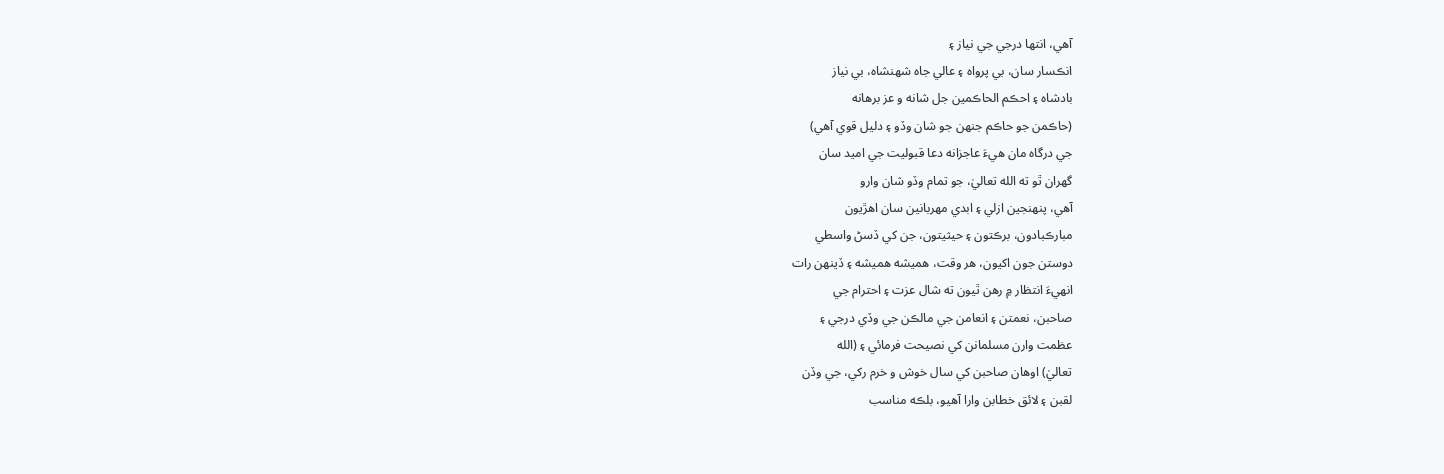آهي، انتها درجي جي نياز ۽
انڪسار سان، بي پرواه ۽ عالي جاه شهنشاه، بي نياز
بادشاه ۽ احڪم الحاڪمين جل شانه و عز برهانه
(حاڪمن جو حاڪم جنهن جو شان وڏو ۽ دليل قوي آهي)
جي درگاه مان هيءَ عاجزانه دعا قبوليت جي اميد سان
گهران ٿو ته الله تعاليٰ، جو تمام وڏو شان وارو
آهي، پنهنجين ازلي ۽ ابدي مهربانين سان اهڙيون
مبارڪبادون، برڪتون ۽ حيثيتون، جن کي ڏسڻ واسطي
دوستن جون اکيون، هر وقت، هميشه هميشه ۽ ڏينهن رات
انهيءَ انتظار ۾ رهن ٿيون ته شال عزت ۽ احترام جي
صاحبن، نعمتن ۽ انعامن جي مالڪن جي وڏي درجي ۽
عظمت وارن مسلمانن کي نصيحت فرمائي ۽ (الله
تعاليٰ) اوهان صاحبن کي سال خوش و خرم رکي، جي وڏن
لقبن ۽ لائق خطابن وارا آهيو، بلڪه مناسب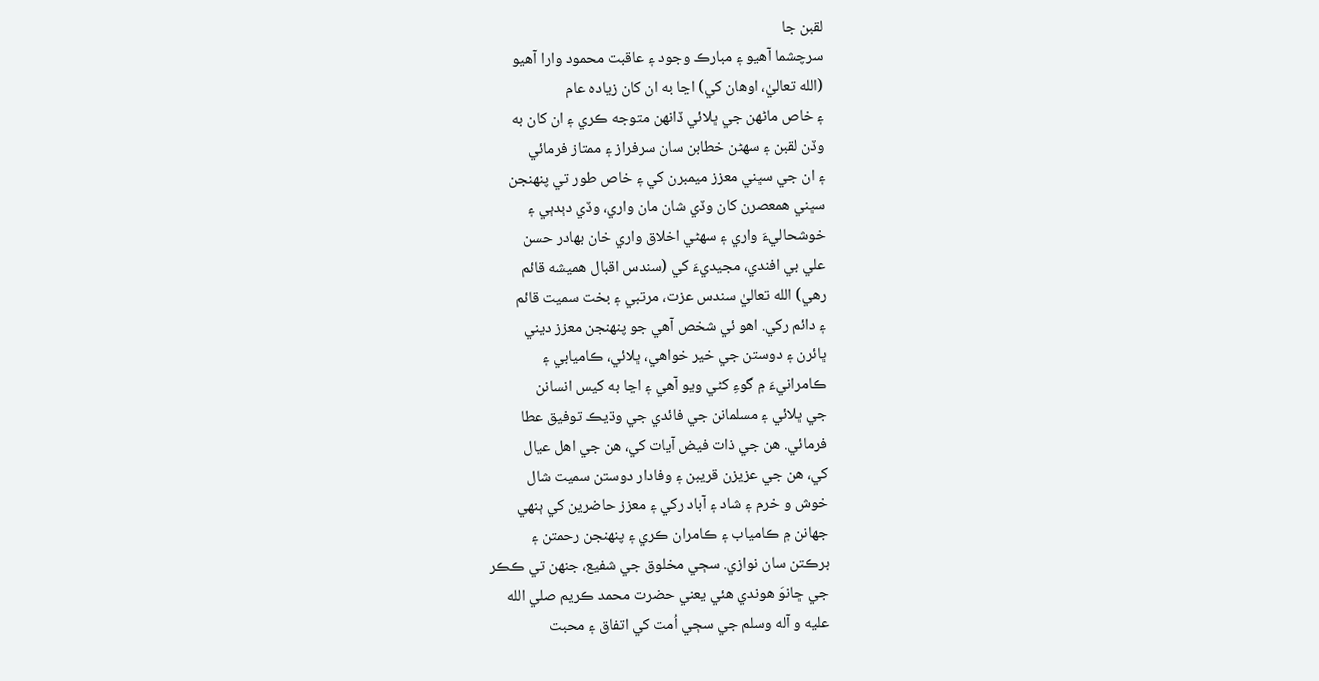لقبن جا
سرچشما آهيو ۽ مبارڪ وجود ۽ عاقبت محمود وارا آهيو
(الله تعاليٰ، اوهان کي) اڃا به ان کان زياده عام
۽ خاص ماڻهن جي ڀلائي ڏانهن متوجه ڪري ۽ ان کان به
وڏن لقبن ۽ سهڻن خطابن سان سرفراز ۽ ممتاز فرمائي
۽ ان جي سڀني معزز ميمبرن کي ۽ خاص طور تي پنهنجن
سڀني همعصرن کان وڏي شان مان واري، وڏي دٻدٻي ۽
خوشحاليءَ واري ۽ سهڻي اخلاق واري خان بهادر حسن
علي بي افندي، مجيديءَ کي (سندس اقبال هميشه قائم
رهي) الله تعاليٰ سندس عزت، مرتبي ۽ بخت سميت قائم
۽ دائم رکي. اهو ئي شخص آهي جو پنهنجن معزز ديني
ڀائرن ۽ دوستن جي خير خواهي، ڀلائي، ڪاميابي ۽
ڪامرانيءَ ۾ گوءِ کڻي ويو آهي ۽ اڃا به کيس انسانن
جي ڀلائي ۽ مسلمانن جي فائدي جي وڌيڪ توفيق عطا
فرمائي. هن جي ذات فيض آيات کي، هن جي اهل عيال
کي، هن جي عزيزن قريبن ۽ وفادار دوستن سميت شال
خوش و خرم ۽ شاد ۽ آباد رکي ۽ معزز حاضرين کي ٻنهي
جهانن ۾ ڪامياب ۽ ڪامران ڪري ۽ پنهنجن رحمتن ۽
برڪتن سان نوازي. سڄي مخلوق جي شفيع، جنهن تي ڪڪر
جي ڇانوَ هوندي هئي يعني حضرت محمد ڪريم صلي الله
عليه و آله وسلم جي سڄي اُمت کي اتفاق ۽ محبت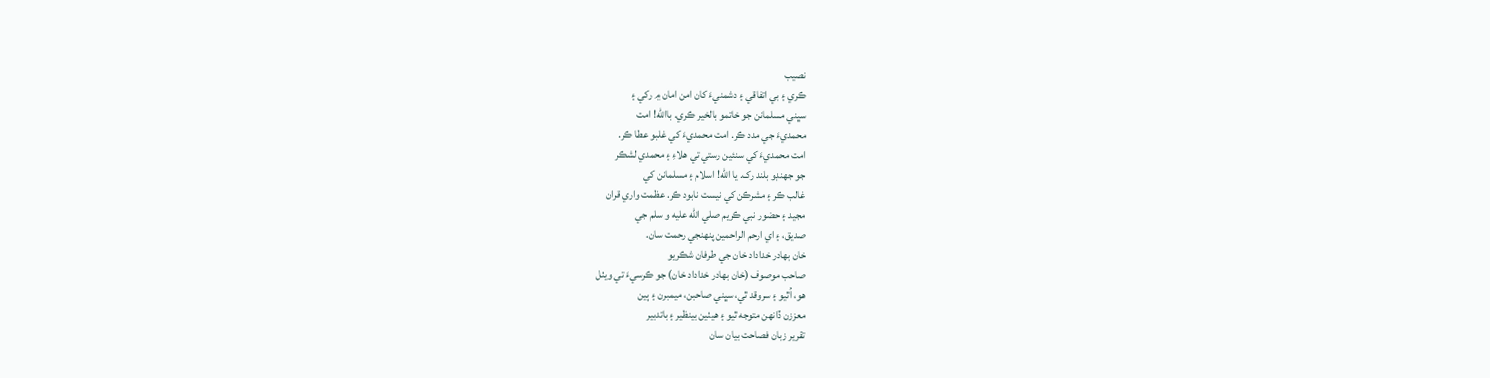نصيب
ڪري ۽ بي اتفاقي ۽ دشمنيءَ کان امن امان ۾ رکي ۽
سڀني مسلمانن جو خاتمو بالخير ڪري. باالله! امت
محمديءَ جي مدد ڪر. امت محمديءَ کي غلبو عطا ڪر.
امت محمديءَ کي سنئين رستي تي هلاءِ ۽ محمدي لشڪر
جو جهنڊو بلند رک. يا الله! اسلام ۽ مسلمانن کي
غالب ڪر ۽ مشرڪن کي نيست نابود ڪر. عظمت واري قران
مجيد ۽ حضور نبي ڪريم صلي الله عليه و سلم جي
صديق، ۽ اي ارحم الراحمين پنهنجي رحمت سان.
خان بهادر خداداد خان جي طرفان شڪريو
صاحب موصوف (خان بهادر خداداد خان) جو ڪرسيءَ تي ويٺل
هو، اُٿيو ۽ سروقد ٿي، سڀني صاحبن، ميمبرن ۽ ٻين
معززن ڏانهن متوجه ٿيو ۽ هيٺين بينظير ۽ باتدبير
تقرير زبان فصاحت بيان سان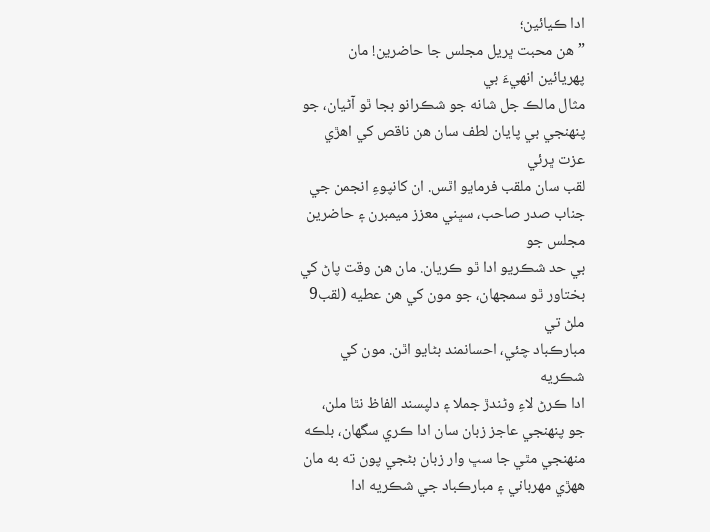ادا ڪيائين؛
”هن محبت ڀريل مجلس جا حاضرين! مان پهريائين انهيءَ بي
مثال مالڪ جل شانه جو شڪرانو بجا ٿو آڻيان، جو
پنهنجي بي پايان لطف سان هن ناقص کي اهڙي عزت ڀرئي
لقب سان ملقب فرمايو اٿس. ان کانپوءِ انجمن جي
جناب صدر صاحب، سڀني معزز ميمبرن ۽ حاضرين مجلس جو
بي حد شڪريو ادا ٿو ڪريان. مان هن وقت پاڻ کي
بختاور ٿو سمجهان، جو مون کي هن عطيه (لقب9 ملڻ تي
مبارڪباد چئي، احسانمند بڻايو اٿن. مون کي شڪريه
ادا ڪرڻ لاءِ وڻندڙ جملا ۽ دلپسند الفاظ نٿا ملن،
جو پنهنجي عاجز زبان سان ادا ڪري سگهان، بلڪه
منهنجي مٿي جا سڀ وار زبان بڻجي پون ته به مان
ههڙي مهرباني ۽ مبارڪباد جي شڪريه ادا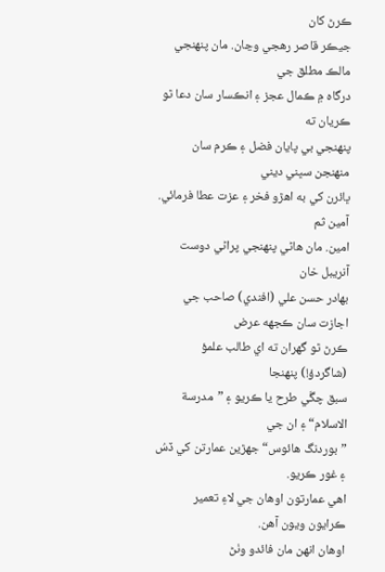ڪرڻ کان
جيڪر قاصر رهجي وڃان. مان پنهنجي مالڪ مطلق جي
درگاه ۾ ڪمال عجز ۽ انڪسار سان دعا ٿو ڪريان ته
پنهنجي بي پايان فضل ۽ ڪرم سان منهنجن سڀني ديني
ڀائرن کي به اهڙو فخر ۽ عزت عطا فرمائي. آمين ثم
امين. مان هاڻي پنهنجي پراڻي دوست آنريبل خان
بهادر حسن علي (افندي) صاحب جي اجازت سان ڪجهه عرض
ڪرڻ ٿو گهران ته اي طالب علمؤ (شاگردؤ!) پنهنجا
سبق چڱي طرح يا ڪريو ۽ ”مدرسة الاسلام“ ۽ ان جي
”بوردنگ هائوس“ جهڙين عمارتن کي ڏسُ ۽ غور ڪريو.
اهي عمارتون اوهان جي لاءِ تعمير ڪرايون ويون آهن.
اوهان انهن مان فائدو وٺڻ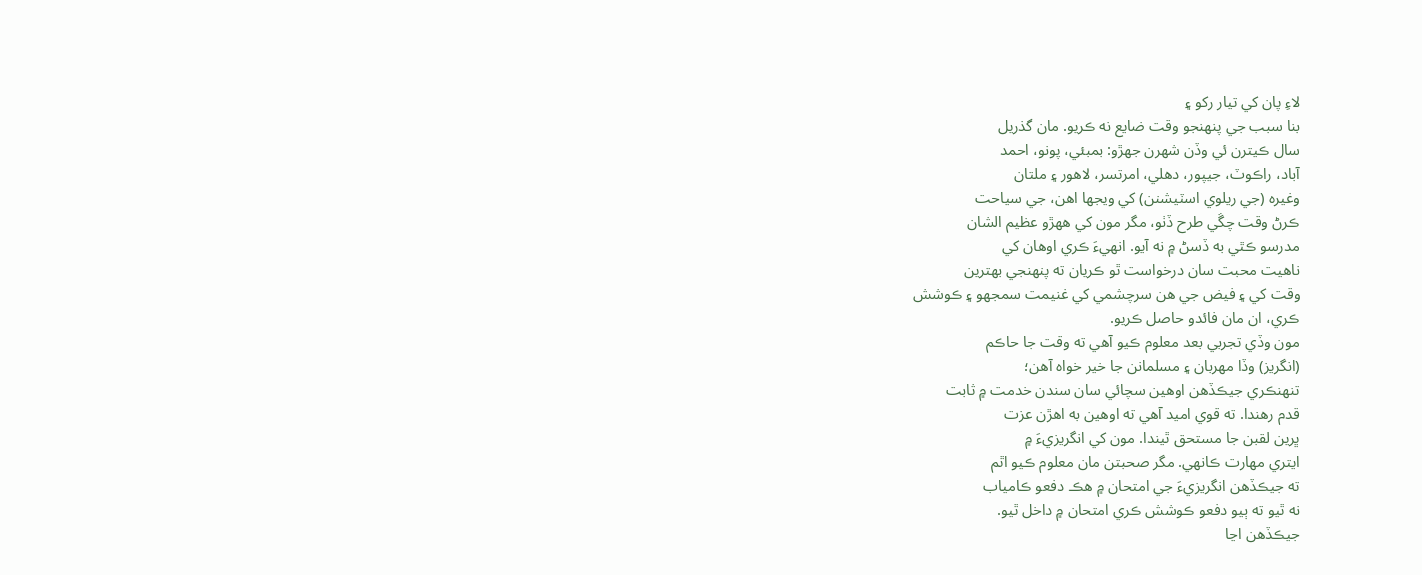لاءِ پان کي تيار رکو ۽
بنا سبب جي پنهنجو وقت ضايع نه ڪريو. مان گذريل
سال ڪيترن ئي وڏن شهرن جهڙو: بمبئي، پونو، احمد
آباد، راڪوٽ، جيپور، دهلي، امرتسر، لاهور ۽ ملتان
وغيره (جي ريلوي اسٽيشنن) کي ويجها اهن، جي سياحت
ڪرڻ وقت چڱي طرح ڏٺو، مگر مون کي ههڙو عظيم الشان
مدرسو ڪٿي به ڏسڻ ۾ نه آيو. انهيءَ ڪري اوهان کي
ناهيت محبت سان درخواست ٿو ڪريان ته پنهنجي بهترين
وقت کي ۽ فيض جي هن سرچشمي کي غنيمت سمجهو ۽ ڪوشش
ڪري، ان مان فائدو حاصل ڪريو.
مون وڏي تجربي بعد معلوم ڪيو آهي ته وقت جا حاڪم
(انگريز) وڏا مهربان ۽ مسلمانن جا خير خواه آهن؛
تنهنڪري جيڪڏهن اوهين سچائي سان سندن خدمت ۾ ثابت
قدم رهندا. ته قوي اميد آهي ته اوهين به اهڙن عزت
ڀرين لقبن جا مستحق ٿيندا. مون کي انگريزيءَ ۾
ايتري مهارت ڪانهي. مگر صحبتن مان معلوم ڪيو اٿم
ته جيڪڏهن انگريزيءَ جي امتحان ۾ هڪ دفعو ڪامياب
نه ٿيو ته ٻيو دفعو ڪوشش ڪري امتحان ۾ داخل ٿيو.
جيڪڏهن اڃا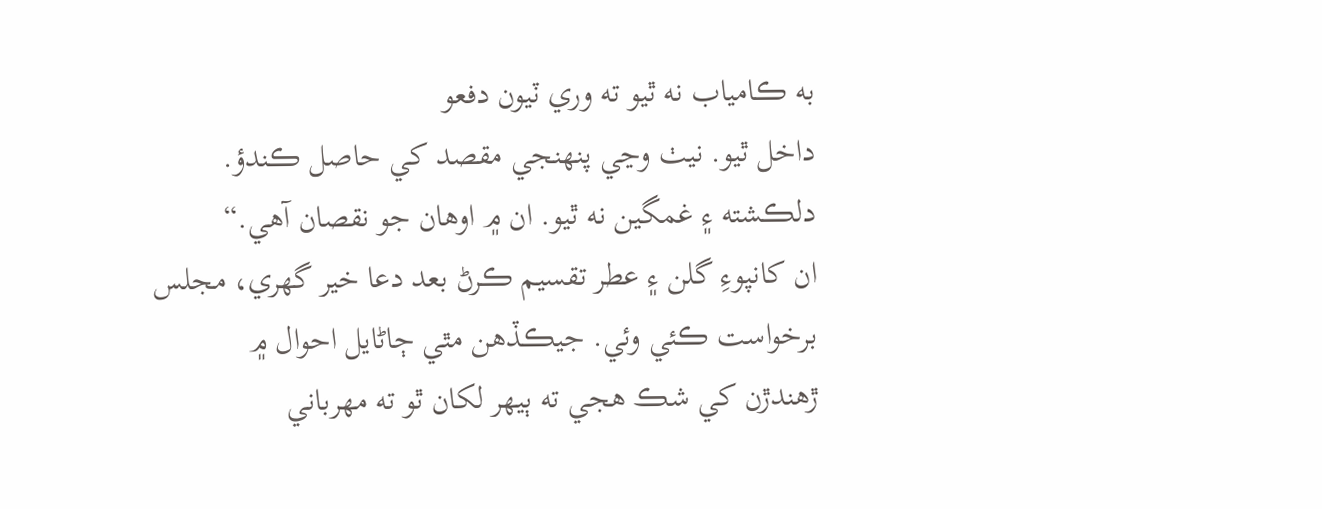به ڪامياب نه ٿيو ته وري ٽيون دفعو
داخل ٿيو. نيٺ وڃي پنهنجي مقصد کي حاصل ڪندؤ.
دلڪشته ۽ غمگين نه ٿيو. ان ۾ اوهان جو نقصان آهي.“
ان کانپوءِ گلن ۽ عطر تقسيم ڪرڻ بعد دعا خير گهري، مجلس
برخواست ڪئي وئي. جيڪڏهن مٿي ڄاڻايل احوال ۾
ڙهندڙن کي شڪ هجي ته ٻيهر لکان ٿو ته مهرباني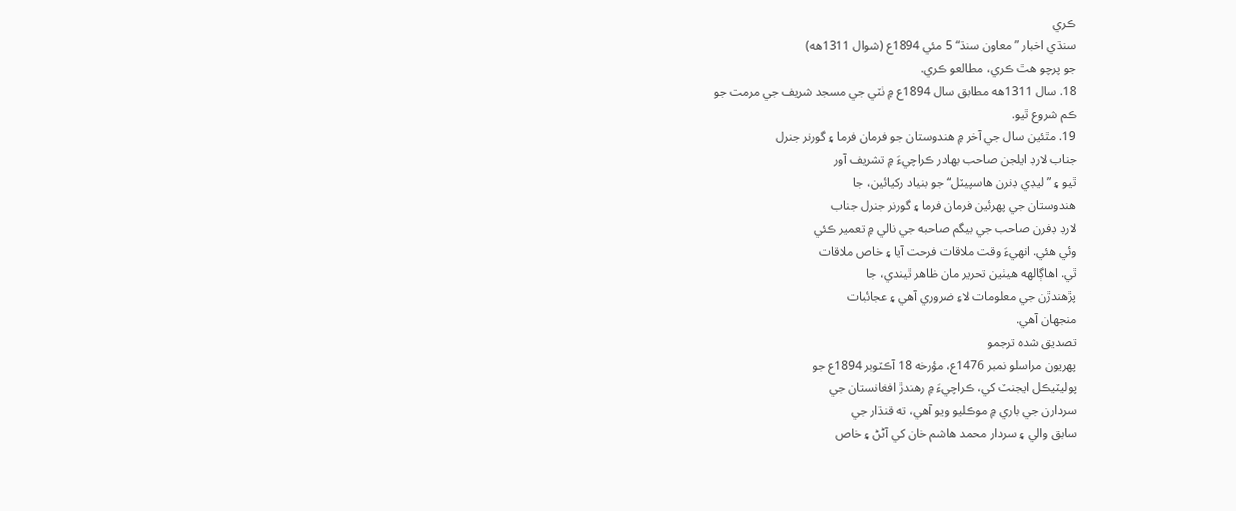ڪري
سنڌي اخبار ”معاون سنڌ“ 5 مئي 1894ع (شوال 1311هه)
جو پرچو هٿ ڪري، مطالعو ڪري.
18. سال 1311هه مطابق سال 1894ع ۾ ٺٽي جي مسجد شريف جي مرمت جو
ڪم شروع ٿيو.
19. مٿئين سال جي آخر ۾ هندوستان جو فرمان فرما ۽ گورنر جنرل
جناب لارڊ ايلجن صاحب بهادر ڪراچيءَ ۾ تشريف آور
ٿيو ۽ ”ليڊي ڊنرن هاسپيٽل“ جو بنياد رکيائين، جا
هندوستان جي پهرئين فرمان فرما ۽ گورنر جنرل جناب
لارڊ ڊفرن صاحب جي بيگم صاحبه جي نالي ۾ تعمير ڪئي
وئي هئي. انهيءَ وقت ملاقات فرحت آيا ۽ خاص ملاقات
ٿي. اهاڳالهه هيٺين تحرير مان ظاهر ٿيندي، جا
پڙهندڙن جي معلومات لاءِ ضروري آهي ۽ عجائبات
منجهان آهي.
تصديق شده ترجمو
پهريون مراسلو نمبر 1476ع، مؤرخه 18 آڪٽوبر 1894ع جو
پوليٽيڪل ايجنٽ کي، ڪراچيءَ ۾ رهندڙ افغانستان جي
سردارن جي باري ۾ موڪليو ويو آهي، ته قنڌار جي
سابق والي ۽ سردار محمد هاشم خان کي آڻڻ ۽ خاص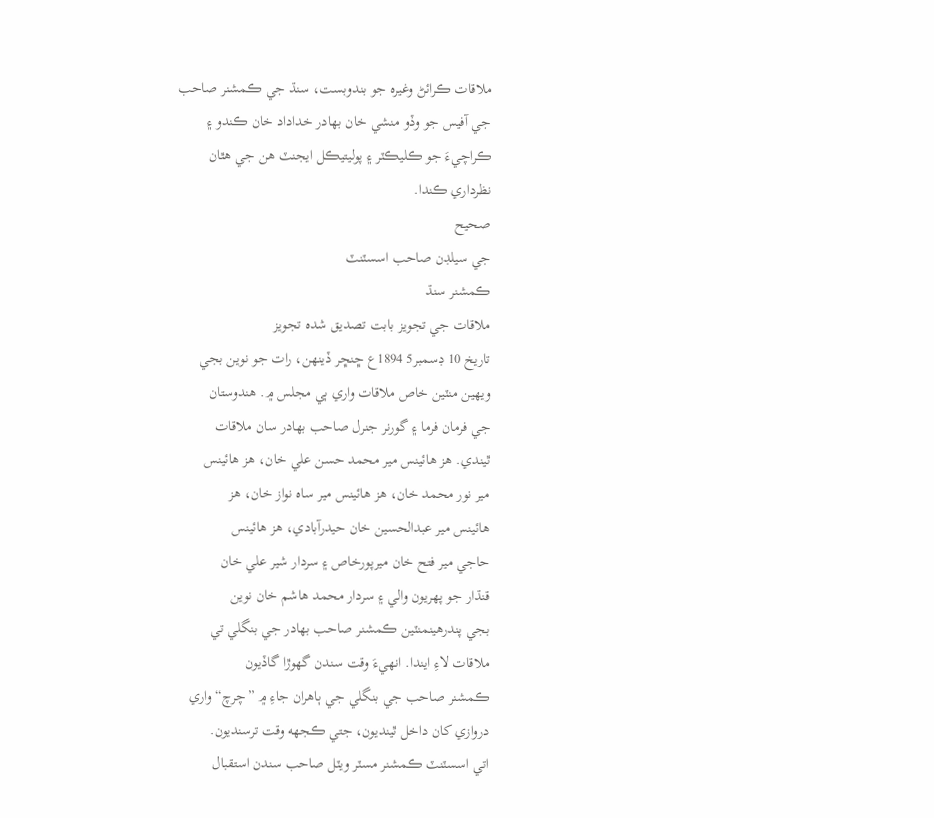ملاقات ڪرائڻ وغيره جو بندوبست، سنڌ جي ڪمشنر صاحب
جي آفيس جو وڏو منشي خان بهادر خداداد خان ڪندو ۽
ڪراچيءَ جو ڪليڪٽر ۽ پوليتيڪل ايجنٽ هن جي هٿان
نظرداري ڪندا.
صحيح
جي سيلڊن صاحب اسسٽنٽ
ڪمشنر سنڌ
ملاقات جي تجويز بابت تصديق شده تجويز
تاريخ 10 ڊسمبر5 1894ع ڇنڇر ڏينهن، رات جو نوين بجي
ويهين منٽين خاص ملاقات واري ٻي مجلس ۾. هندوستان
جي فرمان فرما ۽ گورنر جنرل صاحب بهادر سان ملاقات
ٿيندي. هز هائينس مير محمد حسن علي خان، هز هائينس
مير نور محمد خان، هز هائينس مير ساه نواز خان، هز
هائينس مير عبدالحسين خان حيدرآبادي، هز هائينس
حاجي مير فتح خان ميرپورخاص ۽ سردار شير علي خان
قنڌار جو پهريون والي ۽ سردار محمد هاشم خان نوين
بجي پندرهينمنٽين ڪمشنر صاحب بهادر جي بنگلي تي
ملاقات لاءِ ايندا. انهيءَ وقت سندن گهوڙا گاڏيون
ڪمشنر صاحب جي بنگلي جي ٻاهران جاءِ ۾ ”چرچ“ واري
دروازي کان داخل ٿينديون، جتي ڪجهه وقت ترسنديون.
اتي اسسٽنٽ ڪمشنر مسٽر ويٽل صاحب سندن استقبال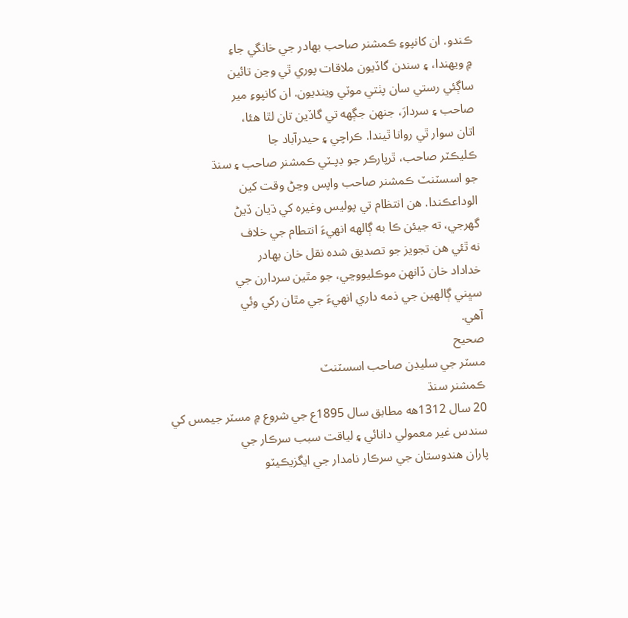ڪندو. ان کانپوءِ ڪمشنر صاحب بهادر جي خانگي جاءِ
۾ ويهندا، ۽ سندن گاڏيون ملاقات پوري ٿي وڃن تائين
ساڳئي رستي سان پٺتي موٽي وينديون. ان کانپوءِ مير
صاحب ۽ سردارَ، جنهن جڳهه تي گاڏين تان لٿا هئا،
اتان سوار ٿي روانا ٿيندا. ڪراچي ۽ حيدرآباد جا
ڪليڪٽر صاحب، ٿرپارڪر جو ڊپـٽي ڪمشنر صاحب ۽ سنڌ
جو اسسٽنٽ ڪمشنر صاحب واپس وڃڻ وقت کين
الوداعڪندا. هن انتظام تي پوليس وغيره کي ڌيان ڏيڻ
گهرجي، ته جيئن ڪا به ڳالهه انهيءَ انتطام جي خلاف
نه ٿئي هن تجويز جو تصديق شده نقل خان بهادر
خداداد خان ڏانهن موڪليووڃي، جو مٿين سردارن جي
سڀني ڳالهين جي ذمه داري انهيءَ جي مٿان رکي وئي
آهي.
صحيح
مسٽر جي سليڊن صاحب اسسٽنٽ
ڪمشنر سنڌ
20 سال 1312هه مطابق سال 1895ع جي شروع ۾ مسٽر جيمس کي
سندس غير معمولي دانائي ۽ لياقت سبب سرڪار جي
پاران هندوستان جي سرڪار نامدار جي ايگزيڪيٽو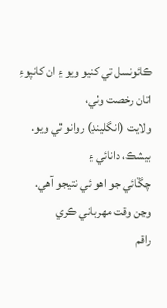ڪائونسل تي کنيو ويو ۽ ان کانپوءِ اتان رخصت وٺي،
ولايت (انگلينڊ) روانو ٿي ويو. بيشڪ، دانائي ۽
چڱائي جو اهو ئي نتيجو آهي. وڃن وقت مهرباني ڪري
راقم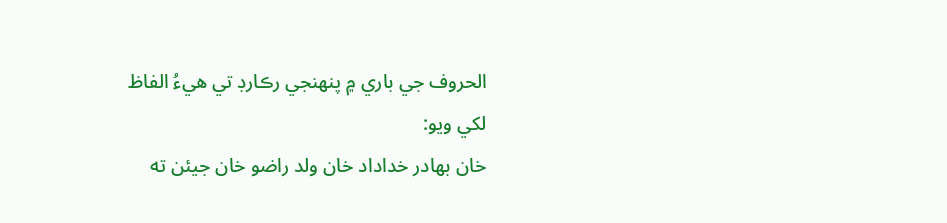الحروف جي باري ۾ پنهنجي رڪارڊ تي هيءُ الفاظ
لکي ويو:
خان بهادر خداداد خان ولد راضو خان جيئن ته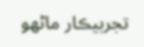تجربيڪار ماڻهو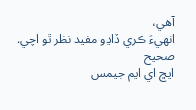آهي،
انهيءَ ڪري ڏاڍو مفيد نظر ٿو اچي.
صحيح
ايڇ اي ايم جيمس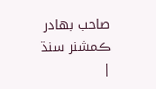صاحب بهادر
ڪمشنر سنڌ
|